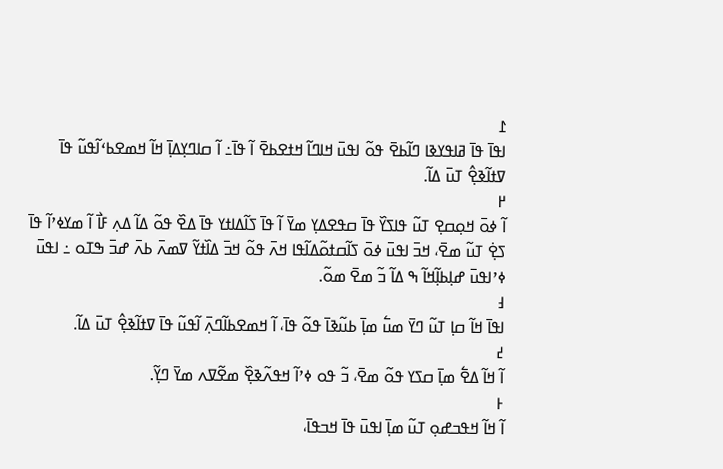߁
ߊߟߊ߫ ߟߊ߫ ߥߊߟߌߢߊ ߣߊ߬ߕߐ߫ ߟߋ߬ ߊߟߎ߫ ߞߊߣߊ߬ ߞߙߐߕߐ߫ ߊ߬ ߟߊ߫߸ ߊ߬ ߛߊߣߌ߲ߡߊ߲߫ ߞߊ߬ ߞߘߐߕߵߊ߬ߟߎ߬ ߟߊ߫ ߜߙߊ߬ߢߐ߲߮ ߠߎ߫ ߡߊ߬.
߂
ߊ߬ ߦߋ߫ ߞߋ߲ߛߐ߲ ߠߎ߬ ߟߊߖߌ߰ ߟߊ߫ ߛߟߐߡߌ߲ ߘߌ߫ ߊ߬ ߟߊ߫ ߖߊ߬ߡߊߙߌ ߟߊ߫ ߡߐ߰ ߟߋ߬ ߡߊ߬ ߡߍ߲ ߓߊ߯ ߊ߬ ߘߌߦߴߊ߬ ߟߊ߫ ߖߐ߲߭ ߠߎ߬ ߘߐ߫، ߞߏ߫ ߊߟߎ߫ ߦߋ߫ ߖߊ߬ߛߙߋ߬ߡߊ߬ߟߊ ߞߍ߫ ߟߋ߬ ߞߏ߫ ߡߊ߰ߙߌ߬ ߜߘߍ߫ ߕߍ߫ ߝߏ߫ ߒߠߋ ߸ ߊߟߎ߫ ߦߴߊߟߎ߫ ߝߊ߲ߕߊ߲߬ߞߊ߬ ߒ ߡߊ߬ ߏ߬ ߘߐ߫ ߘߋ߬.
߃
ߊߟߊ߫ ߞߊ߬ ߛߊ߲ ߠߎ߬ ߣߌ߫ ߘߎ߱ ߘߊ߲߫ ߕߎ߬ߢߊ߫ ߟߋ߬ ߟߊ߫، ߊ߬ ߞߘߐߕߊ߬ߣߍ߲߫ ߊ߬ߟߎ߬ ߟߊ߫ ߜߙߊ߬ߢߐ߲߮ ߠߎ߫ ߡߊ߬.
߄
ߊ߬ ߞߊ߬ ߡߐ߱ ߘߊ߲߫ ߛߖߌ ߟߋ߬ ߘߐ߫، ߏ߬ ߟߋ ߦߴߊ߬ ߞߟߍ߬ߢߐ߲߰ ߘߐ߬ߜߍ ߘߌ߫ ߣߌ߲߬.
߅
ߊ߬ ߞߊ߬ ߞߟߏߝߋ߲ ߠߎ߬ ߘߊ߲߫ ߊߟߎ߫ ߟߊ߫ ߞߏߟߊ߫،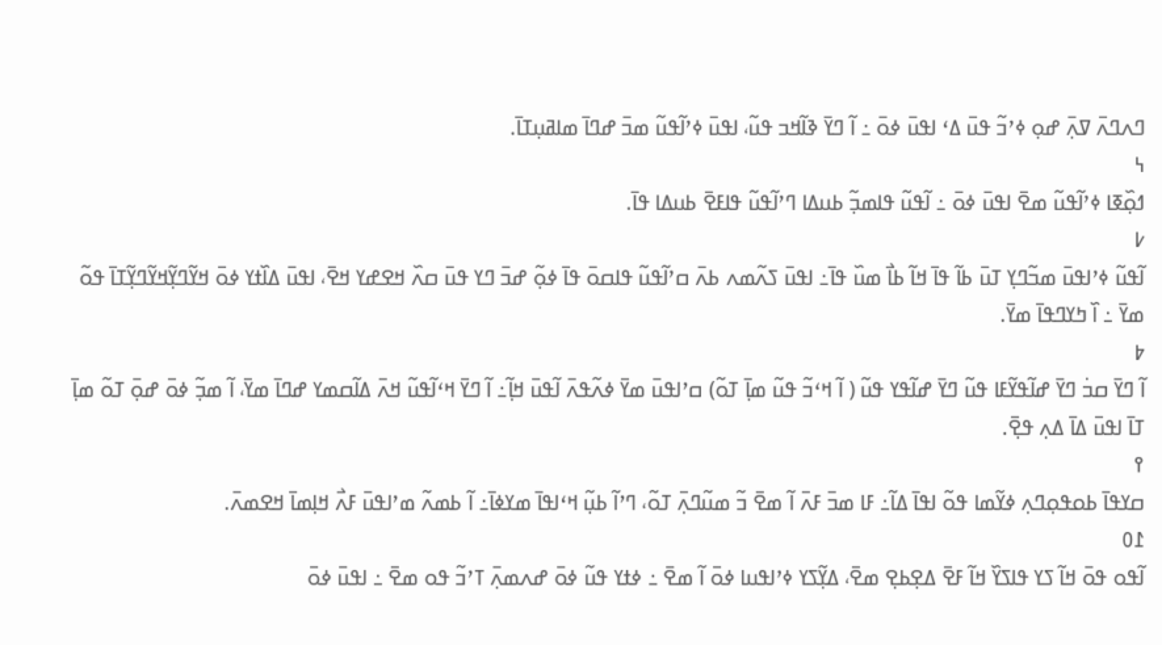ߣߍߣߍ߫ ߜߍ߲߫ ߝߋ߲ ߦߴߏ߬ ߟߎ߫ ߡߵ ߊߟߎ߫ ߦߋ߫ ߸ ߊ߬ ߣߌ߫ ߢߊ߬ߞߏ ߟߎ߬، ߊߟߎ߫ ߦߴߊ߬ߟߎ߬ ߘߏ߫ ߝߣߊ߫ ߘߊߥߎ߲ߠߊ߫.
߆
ߗߋ߲߰ߧߊ ߦߴߊ߬ߟߎ߬ ߘߐ߫ ߊߟߎ߫ ߦߋ߫ ߸ ߊ߬ߟߎ߬ ߟߊߘߏ߲߬ ߕߎߡߊ ߣߴߊ߬ߟߎ߬ ߟߊߓߐ߫ ߕߎߡߊ ߟߊ߫.
߇
ߊ߬ߟߎ߬ ߦߴߊߟߎ߫ ߘߏ߬ߣߌ߲ ߠߎ߫ ߕߊ߬ ߟߊ߫ ߞߊ߬ ߕߊ߯ ߘߎ߰ ߟߊ߫߸ ߊߟߎ߫ ߖߍ߬ߘߍ ߕߍ߫ ߛߴߊ߬ߟߎ߬ ߟߊߛߋ߫ ߟߊ߫ ߦߋ߲߬ ߝߏ߫ ߣߌ ߟߎ߫ ߛߍ߰ ߞߐߝߌ ߞߐ߫، ߊߟߎ߫ ߡߊ߰ߙߌ ߦߋ߫ ߞߌ߬ߣߌ߲߬ߞߌ߬ߣߌ߲߬ߠߊ߫ ߟߋ߬ ߘߌ߫ ߸ ߊ߰ ߤߌߣߟߊ߫ ߘߌ߫.
߈
ߊ߬ ߣߌ߫ ߛߏ߭ ߣߌ߫ ߝߊ߬ߟߌ߬ߓߊ ߟߎ߬ ߣߌ߫ ߝߊ߬ߟߌ ߟߎ߬ ( ߊ߬ ߞߵߏ߬ ߟߎ߬ ߘߊ߲߫ ߠߋ߬) ߛߴߊߟߎ߫ ߘߌ߫ ߦߍ߬ߟߍ߫ ߊ߬ߟߎ߫ ߞߊ߲߬߸ ߊ߬ ߣߌ߫ ߞߵߊ߬ߟߎ߬ ߞߍ߫ ߡߊ߬ߛߘߌ ߝߣߊ߫ ߘߌ߫، ߊ߬ ߘߏ߲߬ ߦߋ߫ ߝߋ߲߫ ߠߋ߬ ߘߊ߲߫ ߠߊ߫ ߊߟߎ߫ ߡߊ߫ ߡߍ߲ ߟߐ߲߫.
߉
ߛߌߟߊ߫ ߕߋߟߋ߲ߣߍ߲ ߦߌ߬ߘߊ ߟߋ߬ ߊߟߊ߫ ߡߊ߬߸ ߓߊ ߘߏ߫ ߓߍ߫ ߊ߬ ߘߐ߫ ߏ߬ ߘߎ߬ߣߍ߲߫ ߠߋ߬، ߣߴߊ߬ ߕߎ߲߬ ߞߵߊߟߊ߫ ߘߌߦߊ߫߸ ߊ߬ ߕߘߍ߬ ߘߴߊߟߎ߫ ߓߍ߯ ߞߊ߲ߘߊ߫ ߞߐߘߍ߫.
߁߀
ߊ߬ߟߋ ߟߋ߫ ߞߊ߬ ߖߌ ߟߊߖߌ߰ ߞߊ߬ ߓߐ߫ ߡߐ߲ߕߐ߲ ߘߐ߫، ߡߌ߲߬ߖߌ ߦߴߊߟߎߊ ߦߋ߫ ߊ߬ ߘߐ߫ ߸ ߦߙߌ ߟߎ߬ ߦߋ߫ ߝߍߘߍ߲߫ ߠߴߏ߬ ߟߋ ߘߐ߫ ߸ ߊߟߎ߫ ߦߋ߫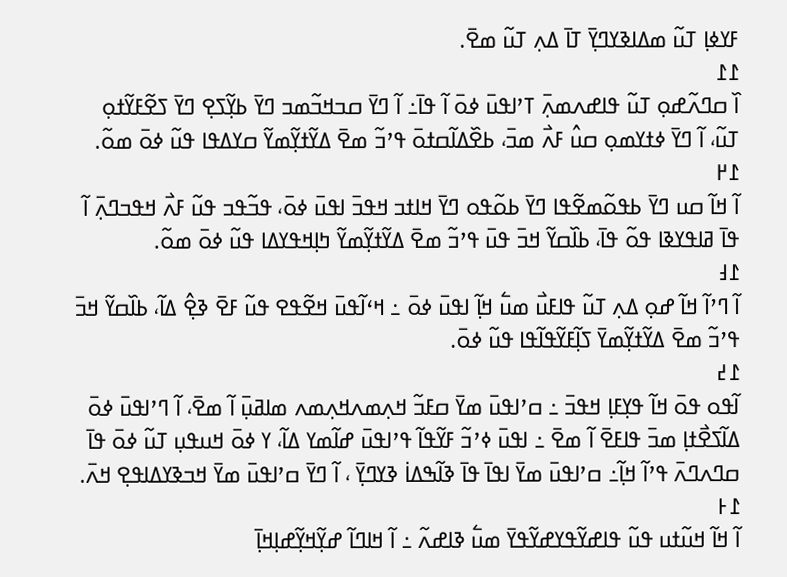ߓߌߦߊ߲ ߠߎ߬ ߘߡߊߢߌߣߌ߲߫ ߠߊ߫ ߡߍ߲ ߠߎ߬ ߘߐ߫.
߁߁
ߊ߰ ߛߣߍ߬ߝߋ߲ ߠߎ߬ ߟߊߝߍߘߍ߲߫ ߠߴߊߟߎ߫ ߦߋ߫ ߊ߬ ߟߊ߫߸ ߊ߬ ߣߌ߫ ߛߏߞߏ߬ߘߏ ߣߌ߫ ߕߌ߲߬ߖߐ߲ ߣߌ߫ ߖߐ߬ߓߌ߬ߙߋ߲ ߠߎ߬، ߊ߬ ߣߌ߫ ߦߙߌߘߋ߲ ߛߎ߮ ߓߍ߯ ߘߏ߫، ߕߐ߰ߡߊ߬ߛߙߋ߫ ߟߴߏ߬ ߘߐ߫ ߡߌ߬ߙߌ߲߬ߘߌ߬ ߛߌߡߟߊ ߟߎ߬ ߦߋ߫ ߘߋ߬.
߁߂
ߊ߬ ߞߊ߬ ߛߎ ߣߌ߫ ߕߟߋ߬ߘߐ߬ߟߊ ߣߌ߫ ߕߋ߬ߟߋ ߣߌ߫ ߞߊߙߏ ߞߟߏ߫ ߊߟߎ߫ ߦߋ߫، ߟߏ߬ߟߏ ߟߎ߬ ߓߍ߯ ߞߟߏߣߍ߲߫ ߊ߬ ߟߊ߫ ߥߊߟߌߢߊ ߟߋ߬ ߟߊ߫، ߕߊ߰ߛߌ߬ ߞߏ߫ ߟߎ߫ ߟߴߏ߬ ߘߐ߫ ߡߌ߬ߙߌ߲߬ߘߌ߬ ߤߊ߲ߞߟߌߡߊ ߟߎ߬ ߦߋ߫ ߘߋ߬.
߁߃
ߊ߬ ߣߴߊ߬ ߞߊ߬ ߝߋ߲ ߡߍ߲ ߠߎ߬ ߟߊߓߎ߯ ߘߎ߱ ߞߊ߲߬ ߊߟߎ߫ ߦߋ߫ ߸ ߞߵߊ߬ߟߎ߫ ߞߐ߬ߟߐ ߟߎ߬ ߓߐ߫ ߢߐ߲߮ ߡߊ߬، ߕߊ߰ߛߌ߬ ߞߏ߫ ߟߴߏ߬ ߘߐ߫ ߡߌ߬ߙߌ߲߬ߘߌ߫ ߖߊ߲߬ߓߌ߬ߟߊ߬ߟߊ ߟߎ߬ ߦߋ߫.
߁߄
ߊ߬ߟߋ ߟߋ߫ ߞߊ߬ ߟߌ߲ߓߊ߲ ߞߟߏ߫ ߸ ߛߴߊߟߎ߫ ߘߌ߫ ߛߓߏ߬ ߞߍ߲ߘߍߞߍ߲ߘߍ ߘߊߥߎ߲߫ ߊ߬ ߘߐ߫، ߊ߬ ߣߴߊߟߎ߫ ߦߋ߫ ߡߊ߬ߖߐ߯ߙߊ߲ ߘߏ߫ ߟߊߓߐ߫ ߊ߬ ߘߐ߫ ߸ ߊߟߎ߫ ߦߴߏ߬ ߓߌ߬ߟߊ߬ ߟߴߊߟߎ߫ ߝߊ߬ߘߌ ߡߊ߬، ߌ ߦߋ߫ ߞߎߟߎ߲ ߠߎ߬ ߦߋ߫ ߟߊ߫ ߛߣߍߣߍ߫ ߟߴߊ߬ ߞߊ߲߬߸ ߛߴߊߟߎ߫ ߘߌ߫ ߊߟߊ߫ ߟߊ߫ ߢߊ߬ߒߡߊ߭ ߢߌߣߌ߲߫ ، ߊ߬ ߣߌ߫ ߛߴߊߟߎ߫ ߘߌ߫ ߞߏߢߌߡߊߟߐ߲ ߞߍ߫.
߁߅
ߊ߬ ߞߊ߬ ߞߎ߬ߙߎ ߟߎ߬ ߟߊߝߌ߬ߟߌߝߌ߬ߟߌ߫ ߘߎ߱ ߢߊߝߍ߬ ߸ ߊ߬ ߞߊߣߊ߬ ߝߌ߲߬ߞߌ߲߬ߝߊ߲ߞߊ߲߫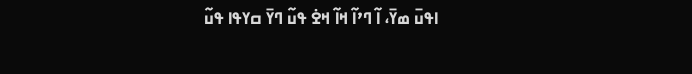ߊߟߎ߫ ߘߌ߫، ߊ߬ ߣߴߊ߬ ߞߊ߬ ߞߐ߭ ߟߎ߬ ߣߌ߫ ߛߌߟߊ ߟߎ߬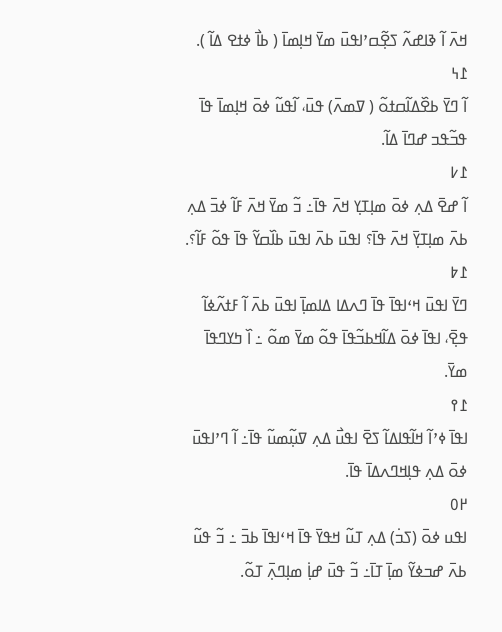ߞߍ߫ ߊ߬ ߢߊߝߍ߬ ߖߐ߲߬ߛߴߊߟߎ߫ ߘߌ߫ ߞߊ߲ߘߊ߫ ( ߕߊ߯ ߦߙߐ ߡߊ߬ ).
߁߆
ߊ߬ ߣߌ߫ ߕߐ߰ߡߊ߬ߛߙߋ߬ ( ߜߘߍ߫) ߟߎ߫، ߊ߬ߟߎ߬ ߦߋ߫ ߞߊ߲ߘߊ߫ ߟߊ߫ ߟߏ߬ߟߏ ߝߣߊ߫ ߡߊ߬.
߁߇
ߊ߬ ߝߐ߫ ߡߍ߲ ߦߋ߫ ߘߊ߲ߠߌ߲ ߞߍ߫ ߟߊ߫߸ ߏ߬ ߘߌ߫ ߞߍ߫ ߓߊ߬ ߦߏ߫ ߡߍ߲ ߕߍ߫ ߘߊ߲ߠߌ߲߫ ߞߍ߫ ߟߊ߫؟ ߊߟߎ߫ ߕߍ߫ ߊߟߎ߫ ߕߊ߰ߛߌ߬ ߟߊ߫ ߟߋ߬ ߓߊ߬؟.
߁߈
ߣߌ߫ ߊߟߎ߫ ߞߵߊߟߊ߫ ߟߊ߫ ߣߍߡߊ ߡߊߘߊ߲߫ ߊߟߎ߫ ߕߍ߫ ߊ߬ ߓߙߍ߬ߦߊ߬ ߟߐ߲߫، ߊߟߊ߫ ߦߋ߫ ߡߊ߬ߞߕߏ߬ߟߊ߫ ߟߋ߬ ߘߌ߫ ߘߋ߬ ߸ ߊ߰ ߤߌߣߟߊ߫ ߘߌ߫.
߁߉
ߊߟߊ߫ ߦߴߊ߬ ߞߊ߬ߟߊߡߊ߬ ߖߐ߫ ߊߟߎ߯ ߡߍ߲ ߜߎ߲߬ߘߎ߬ ߟߊ߫߸ ߊ߬ ߣߴߊߟߎ߫ ߦߋ߫ ߡߍ߲ ߟߊ߲ߞߣߍߡߊ߫ ߟߊ߫.
߂߀
ߊߟߎ ߦߋ߫ (ߖߏ߭) ߡߍ߲ ߠߎ߬ ߞߟߌ߫ ߟߊ߫ ߞߵߊߟߊ߫ ߕߏ߫ ߸ ߏ߬ ߟߎ߬ ߕߍ߫ ߝߏߦߌ߬ ߘߊ߲߫ ߠߊ߫߸ ߏ߬ ߟߎ߫ ߝߊ߲߭ ߘߊ߲ߣߍ߲߫ ߠߋ߬.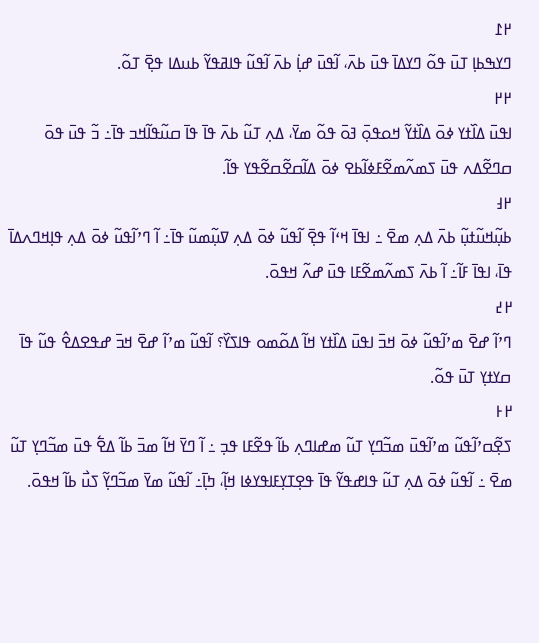߂߁
ߣߌߒߕߊ߲ ߠߎ߫ ߟߋ߬ ߣߌߡߊ߫ ߟߎ߫ ߕߍ߫، ߊ߬ߟߎ߫ ߝߊ߲߭ ߕߍ߫ ߊ߬ߟߎ߬ ߟߊߥߟߌ߬ ߕߎߡߊ ߟߐ߲߫ ߠߋ߬.
߂߂
ߊߟߎ߫ ߡߊ߰ߙߌ ߦߋ߫ ߡߊ߰ߙߌ߬ ߞߋߟߋ߲߫ ߔߋ߫ ߟߋ߬ ߘߌ߫، ߡߍ߲ ߠߎ߬ ߕߍ߫ ߟߊ߫ ߟߊ߫ ߛߎ߬ߟߊ߬ߞߏ ߟߊ߫߸ ߏ߬ ߟߎ߫ ߟߋ߫ ߛߣߐ߬ߡߍ ߟߎ߫ ߖߘߍ߬ߘߐ߬ߓߦߊ߬ߕߐ ߦߋ߫ ߡߊ߬ߛߐ߬ߛߐ߬ߟߌ ߟߊ߬.
߂߃
ߕߎ߲߬ߞߎ߬ߙߎ߲߬ ߕߍ߫ ߡߍ߲ ߘߐ߫ ߸ ߊߟߊ߫ ߞߵߊ߬ ߟߐ߲߫ ߊ߬ߟߎ߬ ߦߋ߫ ߡߍ߲ ߜߎ߲߬ߘߎ߬ ߟߊ߫߸ ߊ߬ ߣߴߊ߬ߟߎ߬ ߦߋ߫ ߡߍ߲ ߟߊ߲ߞߣߍߡߊ߫ ߟߊ߫، ߊߟߊ߫ ߓߊ߬߸ ߊ߬ ߕߍ߫ ߖߘߍ߬ߘߐ߬ߓߊ ߟߎ߫ ߝߍ߬ ߞߟߋ߫.
߂߄
ߣߴߊ߬ ߝߐ߫ ߘߴߊ߬ߟߎ߬ ߦߋ߫ ߞߏ߫ ߊߟߎ߫ ߡߊ߰ߙߌ ߞߊ߬ ߡߋ߬ߘߋ ߟߊߖߌ߰؟ ߊ߬ߟߎ߬ ߘߴߊ߬ ߝߐ߫ ߞߏ߫ ߝߟߐߡߐ߮ ߟߎ߬ ߟߊ߫ ߛߌߙߌ߲ ߠߎ߫ ߟߋ߬.
߂߅
ߖߐ߲߬ߛߴߊ߬ߟߎ߬ ߘߴߊ߬ߟߎ߫ ߘߏ߬ߣߌ߲ ߠߎ߬ ߘߝߊߣߍ߲ ߕߊ߬ ߟߐ߬ߓߊ ߟߏ߲ ߸ ߊ߬ ߣߌ߫ ߞߊ߬ ߘߏ߫ ߕߊ߬ ߡߐ߱ ߟߎ߫ ߘߏ߬ߣߌ߲ ߠߎ߬ ߘߐ߫ ߸ ߊ߬ߟߎ߬ ߦߋ߫ ߡߍ߲ ߠߎ߬ ߟߊߝߟߌ߬ ߟߊ߫ ߟߐ߲ߠߌ߲ߓߊߟߌߦߊ ߞߊ߲߬، ߤߊ߲߫߸ ߊ߬ߟߎ߬ ߘߌ߫ ߘߏ߬ߣߌ߲߬ ߖߎ߯ ߕߊ߬ ߞߟߋ߫.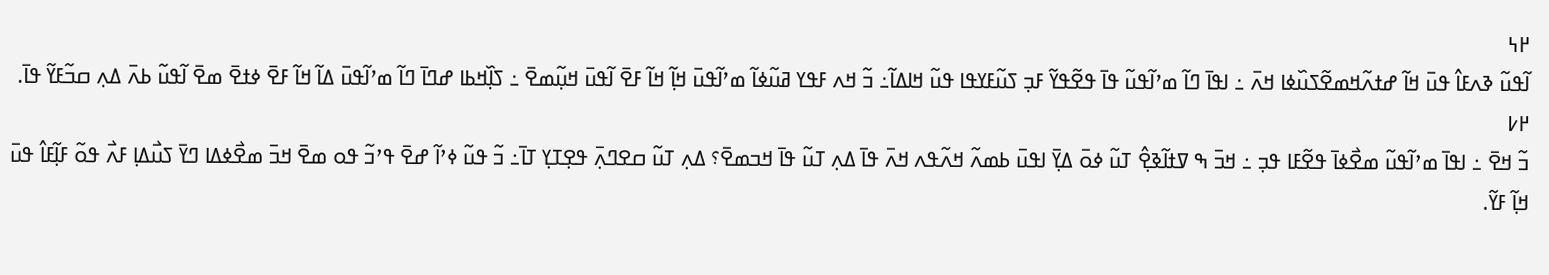߂߆
ߊ߬ߟߎ߬ ߢߍߓߊ߮ ߟߎ߫ ߞߊ߬ ߝߙߍ߬ߞߘߐ߬ߖߎ߰ߦߊ ߞߍ߫ ߸ ߊߟߊ߫ ߣߊ߬ ߘߴߊ߬ߟߎ߬ ߟߊ߫ ߟߐ߬ߟߌ߬ ߓߏ߲ ߖߎ߬ߓߌߟߊ ߟߎ߬ ߞߊߡߊ߬߸ ߏ߬ ߞߍ ߓߟߌ ߥߎ߬ߦߊ߬ ߘߴߊ߬ߟߎ߫ ߞߊ߲߬ ߞߊ߬ ߓߐ߫ ߊ߬ߟߎ߫ ߞߎ߲߬ߘߐ߫ ߸ ߖߊ߲߰ߞߕߊ ߝߣߊ߫ ߣߊ߬ ߘߴߊ߬ߟߎ߫ ߡߊ߬ ߞߊ߬ ߓߐ߫ ߦߙߐ߫ ߘߐ߫ ߊ߬ߟߎ߬ ߕߍ߫ ߡߍ߲ ߛߏ߬ߓߌ߬ ߟߊ߫.
߂߇
ߏ߬ ߞߐ߫ ߸ ߊߟߊ߫ ߘߴߊ߬ߟߎ߬ ߘߐ߯ߦߊ߫ ߟߐ߬ߓߊ ߟߏ߲ ߸ ߞߏ߫ ߒ ߜߙߊ߬ߢߐ߲߮ ߠߎ߬ ߦߋ߫ ߡߌ߲߫ ߊߟߎ߫ ߕߘߍ߬ ߞߍ߬ߟߍ ߞߍ߫ ߟߊ߫ ߡߍ߲ ߠߎ߬ ߟߊ߫ ߞߏߘߐ߫؟ ߡߍ߲ ߠߎ߬ ߛߐߣߍ߲߫ ߟߐ߲ߠߌ߲ ߠߊ߫߸ ߏ߬ ߟߎ߬ ߦߴߊ߬ ߝߐ߫ ߟߴߏ߬ ߟߋ ߘߐ߫ ߞߏ߫ ߘߐ߯ߦߡߊ ߣߌ߫ ߖߎ߯ߡߊ߲ ߓߍ߯ ߟߋ߬ ߓߊ߲߬ߓߊ߮ ߟߎ߫ ߞߊ߲߬ ߓߌ߬.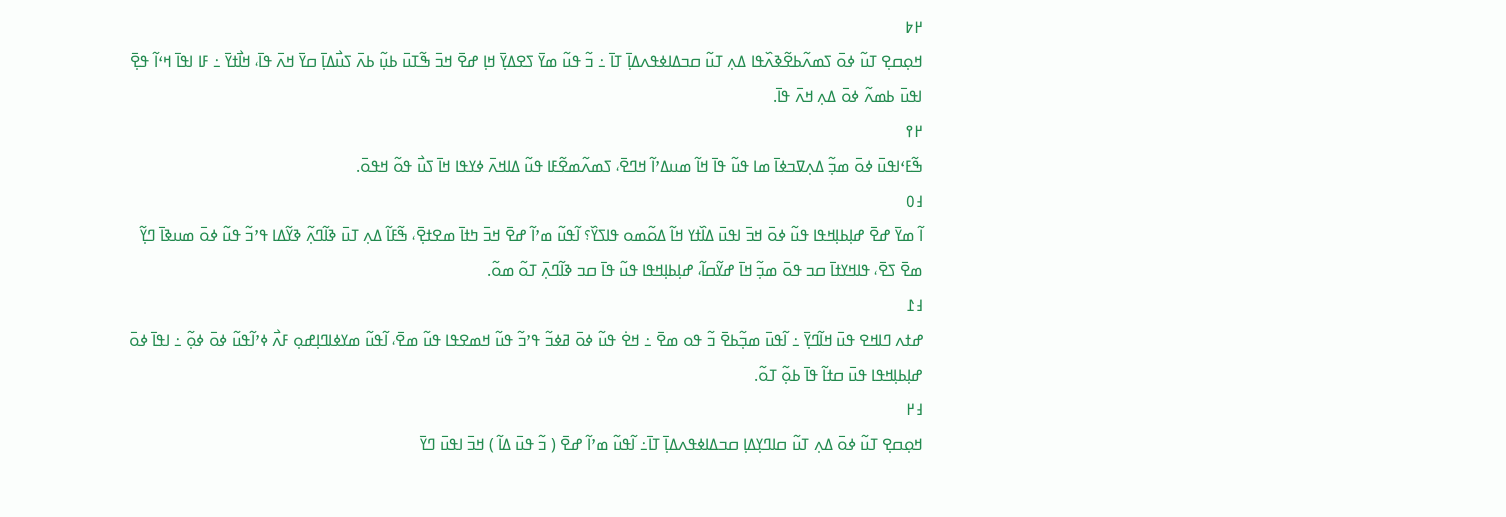߂߈
ߞߋ߲ߛߐ߲ ߠߎ߬ ߦߋ߫ ߖߘߍ߬ߕߐ߬ߢߍ߰ߟߊ ߡߍ߲ ߠߎ߬ ߛߏߡߊߦߟߍߡߊ߲߫ ߠߊ߫ ߸ ߏ߬ ߟߎ߬ ߘߌ߫ ߖߐߡߌ߲߫ ߞߊ߲ ߝߐ߫ ߞߏ߫ ߒ߬ߠߎ߫ ߕߎ߲߬ ߕߍ߫ ߖߎ߯ߡߊ߲߫ ߛߌ߫ ߞߍ߫ ߟߊ߫، ߞߊ߯ߙߌ߫ ߸ ߓߊ ߊߟߊ߫ ߞߵߊ߬ ߟߐ߲߫ ߊߟߎ߫ ߕߘߍ߬ ߦߋ߫ ߡߍ߲ ߞߍ߫ ߟߊ߫.
߂߉
ߒ߬ߓߵߊߟߎ߫ ߦߋ߫ ߘߏ߲߬ ߡߍ߲ߜߏߦߊ߫ ߘߊ ߟߎ߬ ߟߊ߫ ߞߊ߬ ߘߎߡߴߊ߬ ߞߣߐ߫، ߖߘߍ߬ߘߐ߬ߓߊ ߟߎ߬ ߡߊߞߍ߫ ߦߌߟߊ ߞߊ߫ ߖߎ߯ ߟߋ߬ ߞߟߋ߫.
߃߀
ߊ߬ ߘߌ߫ ߝߐ߫ ߝߊ߲ߕߊ߲ߞߟߊ ߟߎ߬ ߦߋ߫ ߞߏ߫ ߊߟߎ߫ ߡߊ߰ߙߌ ߞߊ߬ ߡߋ߬ߘߋ ߟߊߖߌ߰؟ ߊ߬ߟߎ߬ ߘߴߊ߬ ߝߐ߫ ߞߏ߫ ߤߙߊ߫ ߘߐߙߐ߲߫، ߒ߬ߓߊ߬ ߡߍ߲ ߠߎ߫ ߢߊ߬ߣߍ߲߬ ߢߌ߬ߡߊ ߟߴߏ߬ ߟߎ߬ ߦߋ߫ ߘߎߢߊ߫ ߣߌ߲߬ ߘߐ߫ ߖߐ߫، ߟߊߞߌߙߊ߫ ߛߏ ߟߋ߫ ߘߏ߲߬ ߞߊ߫ ߝߌ߬ߛߊ߬، ߝߊ߲ߕߊ߲ߞߟߊ ߟߎ߬ ߟߊ߫ ߛߏ ߢߊ߬ߣߍ߲߫ ߠߋ߬ ߘߋ߬.
߃߁
ߝߙߍ ߣߊߞߐ ߟߎ߫ ߞߊ߬ߣߌ߲߫ ߸ ߊ߬ߟߎ߫ ߘߏ߲߬ߕߐ߫ ߏ߬ ߟߋ ߘߐ߫ ߸ ߞߐ߭ ߟߎ߬ ߦߋ߫ ߥߦߏ߬ ߟߴߏ߬ ߟߎ߬ ߞߘߐߟߊ ߟߎ߬ ߘߐ߫، ߊ߬ߟߎ߬ ߘߌߦߊߣߊ߲ߝߋ߲ ߓߍ߯ ߦߴߊ߬ߟߎ߬ ߦߋ߫ ߦߋ߲߬ ߸ ߊߟߊ߫ ߦߋ߫ ߝߊ߲ߕߊ߲ߞߟߊ ߟߎ߫ ߛߙߊ߬ ߟߊ߫ ߕߋ߲߬ ߠߋ߬.
߃߂
ߞߋ߲ߛߐ߲ ߠߎ߬ ߦߋ߫ ߡߍ߲ ߠߎ߬ ߛߊߣߌ߲ߡߊ߲ ߛߏߡߊߦߟߍߡߊ߲߫ ߠߊ߫߸ ߊ߬ߟߎ߬ ߘߴߊ߬ ߝߐ߫ ( ߏ߬ ߟߎ߫ ߡߊ߬ ) ߞߏ߫ ߊߟߎ߫ ߣߌ߫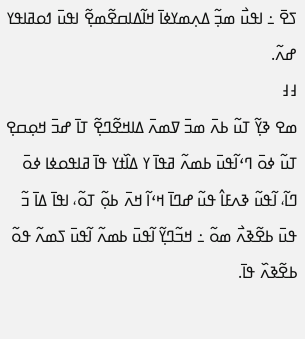ߖߐ߫ ߸ ߊߟߎ߯ ߘߏ߲߬ ߡߍ߲ߘߌߦߊ߫ ߞߊ߬ߡߊߛߐ߬ߘߐ߲߬ ߊߟߎ߫ ߗߋߥߊߟߌ ߝߍ߬.
߃߃
ߘߐ ߢߌ߲߬ ߠߎ߬ ߕߍ߫ ߘߏ߫ ߜߘߍ߫ ߡߊߞߐ߬ߣߐ߲߬ ߠߊ߫ ߝߏ߫ ߞߋ߲ߛߐ߲ ߠߎ߬ ߦߋ߫ ߣߵߊ߬ߟߎ߫ ߕߘߍ߬ ߥߟߊ߫ ߌ ߡߊ߰ߙߌ ߟߊ߫ ߥߊߟߋߦߊ ߦߋ߫ ߣߊ߬، ߊ߬ߟߎ߬ ߢߍߓߊ߮ ߟߎ߬ ߝߣߊ߫ ߞߵߊ߬ ߞߍ߫ ߕߋ߲߬ ߠߋ߬، ߊߟߊ߫ ߡߊ߫ ߏ߬ ߟߎ߫ ߕߐ߬ߢߍ߯ ߘߋ߬ ߸ ߞߏ߬ߣߌ߲߬ ߊ߬ߟߎ߫ ߕߘߍ߬ ߊ߬ߟߎ߫ ߖߘߍ߬ ߟߋ߬ ߕߐ߬ߢߍ߰ ߟߊ߫.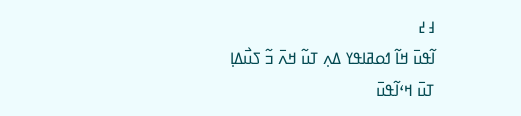߃߄
ߊ߬ߟߎ߫ ߞߊ߬ ߗߋߥߊߟߌ ߡߍ߲ ߠߎ߬ ߞߍ߫ ߏ߬ ߖߎ߯ߡߊ߲ ߠߎ߫ ߞߵߊ߬ߟߎ߫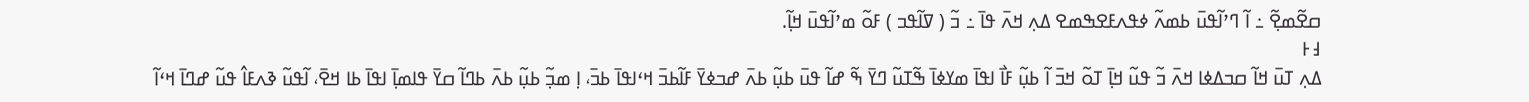ߛߐ߬ߘߐ߲߬ ߸ ߊ߬ ߣߴߊ߬ߟߎ߫ ߕߘߍ߬ ߦߟߍߓߐߒߘߐ ߡߍ߲ ߞߍ߫ ߟߊ߫ ߸ ߏ߬ ( ߜߊ߬ߟߏ ) ߓߋ߬ ߘߴߊ߬ߟߎ߫ ߞߊ߲߬.
߃߅
ߡߍ߲ ߠߎ߫ ߞߊ߬ ߛߏߡߦߊ ߞߍ߫ ߏ߬ ߟߎ߬ ߞߊ߲߫ ߠߋ߬ ߞߏ߫ ߊ߬ ߕߎ߲߬ ߓߊ߯ ߊߟߊ߫ ߘߌߦߊ߫ ߒ߬ߠߎ߬ ߣߌ߫ ߒ߬ ߝߊ߬ ߟߎ߫ ߕߎ߲߬ ߕߍ߫ ߝߏߦߌ߫ ߓߊ߬ߕߏ߫ ߞߵߊߟߊ߫ ߕߏ߫، ߊ߲ ߘߏ߲߬ ߕߎ߲߬ ߕߍ߫ ߕߣߊ߬ ߛߌ߫ ߟߊߘߊ߲߫ ߊߟߊ߫ ߕߊ ߞߐ߫، ߊ߬ߟߎ߬ ߢߍߓߊ߮ ߟߎ߬ ߝߣߊ߫ ߞߵߊ߬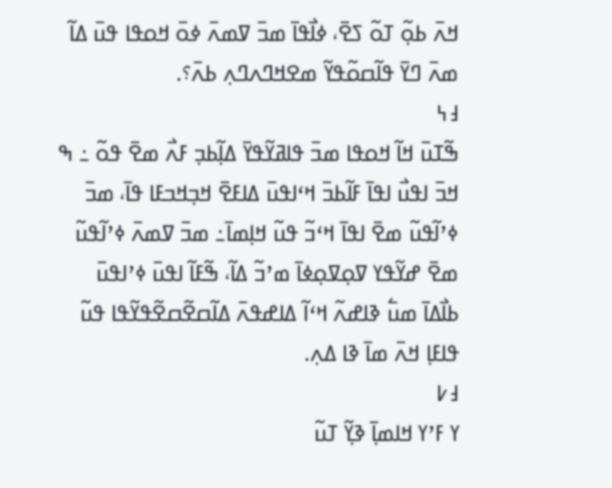ߞߍ߫ ߕߋ߲߬ ߠߋ߬ ߖߐ߫، ߦߊ߯ߟߊ߫ ߘߏ߫ ߜߘߍ߫ ߦߋ߫ ߞߋߟߊ ߟߎ߫ ߡߊ߬ ߘߍ߫ ߣߌ߫ ߟߊ߬ߛߋ߬ߟߌ߬ ߘߐߞߣߍߣߍ߲ ߕߍ߫؟.
߃߆
ߒ߬ߠߎ߫ ߞߊ߬ ߞߋߟߊ ߘߏ߫ ߟߊߥߌ߬ߟߌ߫ ߡߊ߲߬ߕߏ߲ ߓߍ߯ ߘߐ߫ ߟߋ߬ ߸ ߒ ߞߏ߫ ߊߟߎ߯ ߊߟߊ߫ ߓߊ߬ߕߏ߫ ߞߵߊߟߎ߫ ߡߊߓߐ߫ ߞߏ߲ߞߏߓߊ ߟߊ߫، ߘߏ߫ ߦߴߊ߬ߟߎ߬ ߘߐ߫ ߊߟߊ߫ ߞߵߏ߬ ߟߎ߬ ߞߊ߲ߘߊ߫߸ ߘߏ߫ ߜߘߍ߫ ߦߴߊ߬ߟߎ߬ ߘߐ߫ ߝߌ߬ߟߌ ߜߋ߲ߜߋ߲ߦߊ߫ ߘߴߏ߬ ߡߊ߬، ߒ߬ߓߊ߬ ߊߟߎ߫ ߦߴߊߟߎ߫ ߕߊ߯ߡߊ߫ ߘߎ߱ ߢߊߝߍ߬ ߞߵߊ߬ ߡߊߝߟߍ߫ ߡߊ߬ߛߐ߬ߛߐ߬ߟߌ߬ߟߊ ߟߎ߬ ߟߊߓߊ߲ ߞߍ߫ ߘߊ߫ ߢߊ ߡߍ߲.
߃߇
ߌ ߓߴߌ ߞߊߘߊ߲߫ ߢߌ߲߬ ߠߎ߬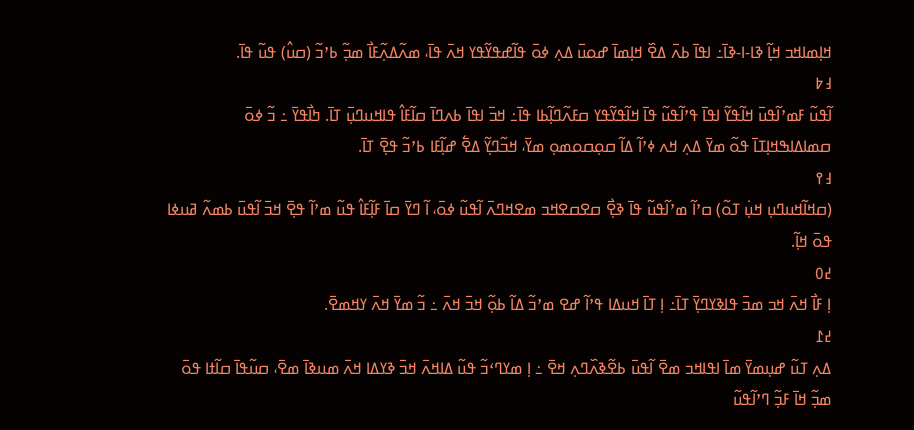ߞߊ߲ߘߊߞߏ ߞߊ߲߬ ߢߊ-ߊ-ߢߊ߫߸ ߊߟߊ߫ ߕߍ߫ ߡߐ߰ ߞߊ߲ߘߊ߫ ߝߋߎ߫ ߡߍ߲ ߦߋ߫ ߟߊ߬ߝߟߌ߬ߟߌ ߞߍ߫ ߟߊ߫، ߘߍ߬ߡߍ߲߬ߓߊ߯ ߘߏ߲߬ ߕߴߏ߬ (ߛߎ߮) ߟߎ߬ ߟߊ߫.
߃߈
ߊ߬ߟߎ߬ ߓߘߴߊ߬ߟߎ߫ ߞߊ߬ߟߌ߬ ߊߟߊ߫ ߟߴߊ߬ߟߎ߬ ߟߊ߫ ߞߊ߬ߟߌ߬ߟߌ ߛߓߍ߬ߣߊ߲߬ߕߊ ߟߊ߫߸ ߞߏ߫ ߊߟߊ߫ ߕߍߣߊ߫ ߛߊ߬ߓߊ߮ ߟߊߞߎߣߎ߲߫ ߠߊ߫. ߤߊ߯ߟߌ߫ ߸ ߏ߬ ߦߋ߫ ߛߘߊߡߊߒߞߊ߲ߠߊ߫ ߟߋ߬ ߘߌ߫ ߡߍ߲ ߞߍ ߦߴߊ߬ ߡߊ߬ ߛߋ߲ߛߋߘߋ߲ ߘߌ߫، ߞߏ߬ߣߌ߲߬ ߡߐ߱ ߝߊ߲߬ߓߊ ߕߴߏ߬ ߟߐ߲߫ ߠߊ߫.
߃߉
(ߛߞߊ߬ߞߎߣߎ߲ ߞߎ߲߭ ߠߋ߬) ߛߴߊ߬ ߘߴߊ߬ߟߎ߬ ߟߊ߫ ߢߐ߲߯ ߛߐߛߐߞߏ ߘߐߞߣߍ߫ ߊ߬ߟߎ߬ ߦߋ߫، ߊ߬ ߣߌ߫ ߛߊ߫ ߓߊ߲߬ߓߊ߮ ߟߎ߬ ߘߴߊ߬ ߟߐ߲߫ ߞߏ߫ ߊ߬ߟߎ߫ ߕߘߍ߬ ߥߎߦߊ ߟߋ߫ ߞߊ߲߬.
߄߀
ߊ߲ ߓߊ߯ ߞߍ߫ ߞߏ ߘߏ߫ ߟߊߢߌߣߌ߲߫ ߠߊ߫߸ ߊ߲ ߠߊ߫ ߞߎߡߊ ߟߴߊ߬ ߝߐ ߘߴߏ߬ ߡߊ߬ ߕߋ߲߬ ߞߏ߫ ߞߍ߫ ߸ ߏ߬ ߘߌ߫ ߞߍ߫ ߌߞߘߐ߫.
߄߁
ߡߍ߲ ߠߎ߬ ߝߎ߲ߘߌ߫ ߘߊ߫ ߊߟߊߞߏ ߘߐ߫ ߊ߬ߟߎ߫ ߕߐ߬ߢߍ߰ߣߍ߲ ߞߐ߫ ߸ ߊ߲ ߘߌߣߵߏ߬ ߟߎ߬ ߡߊߞߍ߫ ߞߏ߫ ߢߌߡߊ ߞߍ߫ ߘߎߢߊ߫ ߘߐ߫، ߛߎ߬ߟߊ߫ ߛߊ߬ߙߊ ߟߋ߫ ߘߏ߲߬ ߞߊ߫ ߓߏ߲߬ ߣߴߊ߬ߟߎ߬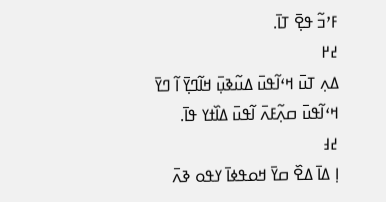ߓߴߏ߬ ߟߐ߲߫ ߠߊ߫.
߄߂
ߡߍ߲ ߠߎ߫ ߞߵߊ߬ߟߎ߫ ߡߎ߬ߢߎ߲߫ ߞߊ߬ߣߌ߲߫ ߊ߬ ߣߌ߫ ߞߵߊ߬ߟߎ߫ ߛߍ߲߬ߓߍ߫ ߊ߬ߟߎ߫ ߡߊ߰ߙߌ ߟߊ߫.
߄߃
ߊ߲ ߡߊ߫ ߡߐ߰ ߛߌ߫ ߞߋߟߦߊ߫ ߌߟߋ ߢߍ߫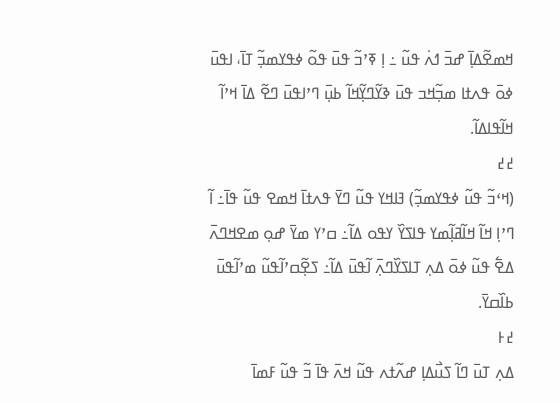ߞߘߐ߬ߡߊ߲߫ ߝߏ߫ ߗߍ߭ ߟߎ߬ ߸ ߊ߲ ߧߴߏ߬ ߟߎ߫ ߟߋ߬ ߦߟߌߘߏ߲߬ ߠߊ߫، ߊߟߎ߫ ߦߋ߫ ߟߍߙߊ ߘߏ߲߬ߞߏ ߟߎ߫ ߢߌ߬ߣߌ߲߬ߞߊ߬ ߕߎ߲߫ ߣߴߊߟߎ߫ ߣߐ߬ ߡߊ߫ ߞߴߊ߬ ߞߊ߬ߟߊߡߊ߬.
߄߄
(ߞߵߏ߬ ߟߎ߬ ߦߟߌߘߏ߲߬) ߔߊߞߌ ߟߎ߬ ߣߌ߫ ߟߍߙߊ߫ ߞߘߐ ߟߎ߬ ߟߊ߫߸ ߊ߬ ߣߴߊ߲ ߞߊ߬ ߞߊ߬ߥߊ߲߬ߘߌ ߟߊߖߌ߰ ߌߟߋ ߡߊ߬߸ ߛߴߌ ߘߌ߫ ߝߋ߲ ߘߐߞߣߍ߫ ߡߐ߱ ߟߎ߬ ߦߋ߫ ߡߍ߲ ߠߊߖߌ߰ߣߍ߲߫ ߊ߬ߟߎ߫ ߡߊ߬߸ ߖߐ߲߬ߛߴߊ߬ߟߎ߬ ߘߴߊ߬ߟߎ߫ ߕߊ߰ߛߌ߫.
߄߅
ߡߍ߲ ߠߎ߫ ߣߊ߬ ߖߎ߯ߡߊ߲ ߝߍ߬ߙߍ ߟߎ߬ ߞߍ߫ ߟߊ߫ ߏ߬ ߟߎ߬ ߓߘߊ߫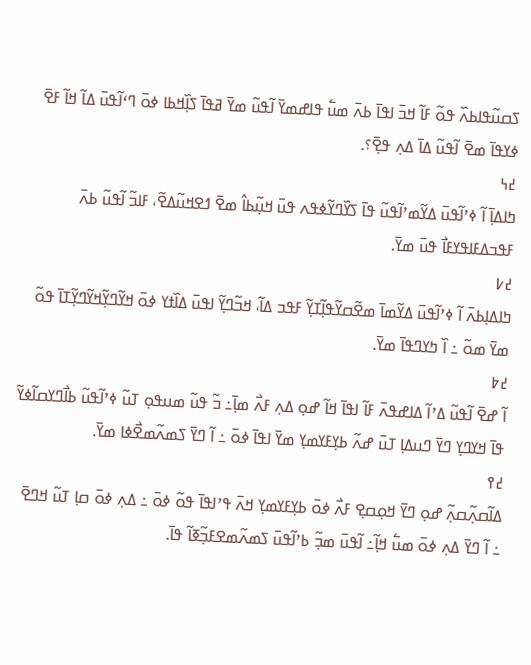ߖߛߎ߬ߟߊߕߍ߰ ߟߋ߬ ߓߊ߬ ߞߏ߫ ߊߟߊ߫ ߕߍ߫ ߘߎ߱ ߟߊߝߘߌ߫ ߊ߬ߟߎ߬ ߘߌ߫ ߥߟߊ߫ ߖߊ߲߰ߞߕߊ ߦߋ߫ ߣߵߊ߬ߟߎ߫ ߡߊ߬ ߞߊ߬ ߓߐ߫ ߦߌߟߊ߫ ߘߐ߫ ߊ߬ߟߎ߬ ߡߊ߫ ߡߍ߲ ߟߐ߲߫؟.
߄߆
ߤߊߡߊ߲߫ ߊ߬ ߦߴߊ߬ߟߎ߫ ߡߌ߬ߘߴߊ߬ߟߎ߬ ߟߊ߫ ߖߌ߰ߣߌ߬ߦߟߍ ߟߎ߫ ߞߎ߲߬ߕߊ߮ ߘߐ߫ ߗߐߞߎ߬ߡߐ߬، ߓߊߏ߬ ߊ߬ߟߎ߬ ߕߍ߫ ߓߟߏߡߓߊߟߌߓߊ߯ ߟߎ߫ ߘߌ߫.
߄߇
ߤߊߡߊ߲ߕߍ߫ ߊ߬ ߦߴߊ߬ߟߎ߫ ߡߌ߬ߘߊ߫ ߘߐ߬ߛߌ߬ߟߊ߲߬ߠߌ߲߬ ߓߟߏ ߡߊ߬، ߞߏ߬ߣߌ߲߬ ߊߟߎ߫ ߡߊ߰ߙߌ ߦߋ߫ ߞߌ߬ߣߌ߲߬ߞߌ߬ߣߌ߲߬ߠߊ߫ ߟߋ߬ ߘߌ߫ ߘߋ߬ ߸ ߊ߰ ߤߌߣߟߊ߫ ߘߌ߫.
߄߈
ߊ߬ ߝߐ߫ ߊ߬ߟߎ߬ ߡߴߊ߬ ߡߊߝߟߍ߫ ߓߊ߬ ߊߟߊ߫ ߞߊ߬ ߝߋ߲ ߡߍ߲ ߓߍ߯ ߘߊ߲߫߸ ߏ߬ ߟߎ߬ ߘߎߟߋ߲ ߠߎ߬ ߦߴߊ߬ߟߎ߬ ߕߊ߯ߣߌߛߊ߬ߦߌ߬ ߟߊ߫ ߞߌߣߌ߲ ߣߌ߫ ߣߎߡߊ߲ ߠߎ߫ ߝߍ߬ ߕߌ߲ߓߌߘߌ߲ ߘߌ߫ ߊߟߊ߫ ߦߋ߫ ߸ ߊ߬ ߣߌ߫ ߖߘߍ߬ߘߐ߯ߦߊ ߘߌ߫.
߄߉
ߡߊ߬ߛߍ߲߬ߛߍ߲߬ ߝߋ߲ ߣߌ߫ ߞߋ߲ߛߐ߲ ߓߍ߯ ߦߋ߫ ߕߌ߲ߓߌߘߌ߲ ߞߍ߫ ߟߴߊߟߊ߫ ߟߋ߬ ߦߋ߫ ߸ ߡߍ߲ ߦߋ߫ ߛߊ߲ ߠߎ߬ ߞߣߐ߫ ߸ ߊ߬ ߣߌ߫ ߡߍ߲ ߦߋ߫ ߘߎ߱ ߞߊ߲߬߸ ߊ߬ߟߎ߫ ߘߏ߲߬ ߕߴߊ߬ߟߎ߫ ߖߘߍ߬ߘߐߓߏ߲߬ߧߊ߬ ߟߊ߫.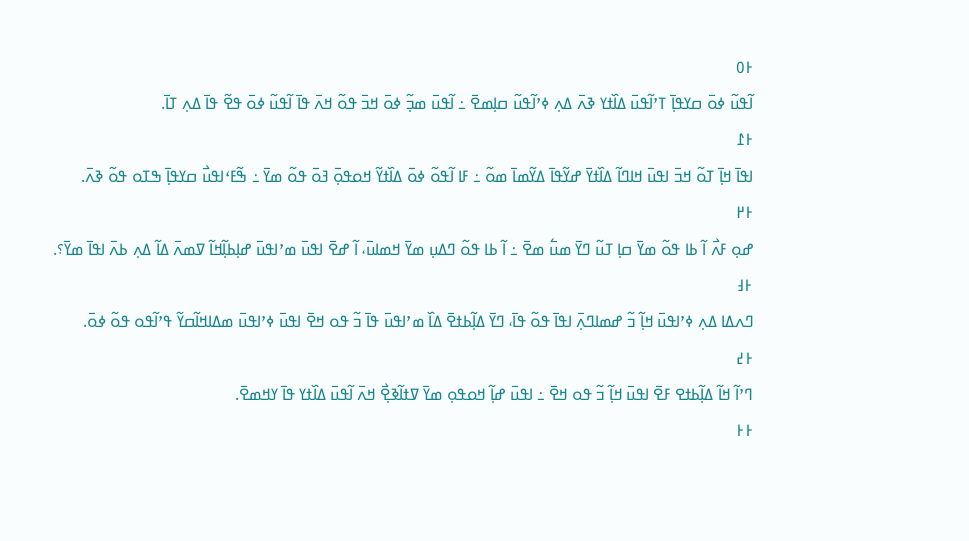߅߀
ߊ߬ߟߎ߬ ߦߋ߫ ߛߌߟߊ߲߫ ߠߴߊ߬ߟߎ߫ ߡߊ߰ߙߌ ߢߍ߫ ߡߍ߲ ߦߴߊ߬ߟߎ߬ ߛߊ߲ߘߐ߫ ߸ ߊ߬ߟߎ߫ ߘߏ߲߬ ߦߋ߫ ߞߏ߫ ߟߋ߬ ߞߍ߫ ߟߊ߫ ߊ߬ߟߎ߬ ߦߋ߫ ߟߐ߬ ߟߊ߫ ߡߍ߲ ߠߊ߫.
߅߁
ߊߟߊ߫ ߞߊ߲߫ ߠߋ߬ ߞߏ߫ ߊߟߎ߫ ߞߊߣߊ߬ ߡߊ߰ߙߌ߫ ߝߌ߬ߟߊ߫ ߡߌ߬ߘߊ߫ ߘߋ߬ ߸ ߓߊ ߊ߬ߟߋ߬ ߦߋ߫ ߡߊ߰ߙߌ߬ ߞߋߟߋ߲߫ ߔߋ߫ ߟߋ߬ ߘߌ߫ ߸ ߒ߬ߓߵߊߟߎ߯ ߛߌߟߊ߲߫ ߒߠߋ ߟߋ߬ ߢߍ߫.
߅߂
ߝߋ߲ ߓߍ߯ ߊ߬ ߕߊ ߟߋ߬ ߘߌ߫ ߛߊ߲ ߠߎ߬ ߣߌ߫ ߘߎ߱ ߘߐ߫ ߸ ߊ߬ ߕߊ ߟߋ߬ ߣߡߎ߲ ߘߌ߫ ߞߘߊߎ߫، ߊ߬ ߝߐ߫ ߊߟߎ߫ ߘߴߊߟߎ߫ ߝߊ߲ߕߊ߲߬ߞߊ߬ ߜߘߍ߫ ߡߊ߬ ߡߍ߲ ߕߍ߫ ߊߟߊ߫ ߘߌ߫؟.
߅߃
ߣߍߡߊ ߡߍ߲ ߦߴߊߟߎ߫ ߞߊ߲߬ ߏ߬ ߝߘߊߣߍ߲߫ ߊߟߊ߫ ߟߋ߬ ߟߊ߫، ߣߌ߫ ߡߊ߲߬ߕߙߐ߫ ߡߊ߰ ߘߴߊߟߎ߫ ߟߊ߫ ߏ߬ ߟߋ ߞߐ߫ ߊߟߎ߫ ߦߴߊߟߎ߫ ߘߡߊߞߊ߬ߛߌ߬ ߟߴߊ߬ߟߋ ߟߋ߬ ߦߋ߫.
߅߄
ߣߴߊ߬ ߞߊ߬ ߡߊ߲߬ߕߙߐ ߓߐ߫ ߊߟߎ߫ ߞߊ߲߬ ߏ߬ ߟߋ ߞߐ߫ ߸ ߊߟߎ߫ ߝߊ߲߬ ߞߋߟߋ߲ ߘߌ߫ ߜߙߊ߬ߢߐ߲߯ ߞߍ߫ ߊ߬ߟߎ߫ ߡߊ߰ߙߌ ߟߊ߫ ߌߞߘߐ߫.
߅߅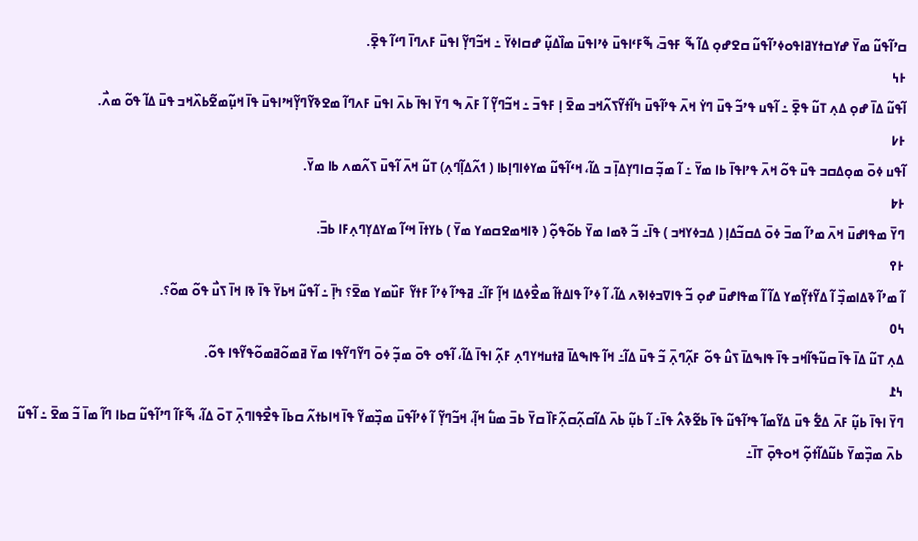ߛߴߊ߬ߟߎ߬ ߘߌ߫ ߝߌߛߙߌߥߊߟߋߦߴߊ߬ߟߎ߬ ߛߐߝߋ߲ ߡߊ߬ ߒ߬ ߓߟߏ߫، ߒ߬ߓߵߊߟߎ߫ ߦߴߊߟߎ߫ ߘߊ߰ߡߎ߲߬ ߝߛߊߦߌ߫ ߸ ߞߏ߬ߣߌ߲߬ ߊߟߎ߫ ߓߍߣߊ߫ ߣߵߊ߬ ߟߐ߲߫.
߅߆
ߊ߬ߟߎ߬ ߡߊ߫ ߝߋ߲ ߡߍ߲ ߠߎ߬ ߟߐ߲߫ ߸ ߊ߬ߟߎ ߟߴߏ߬ ߟߎ߫ ߣߌ߭ ߞߍ߫ ߟߴߊ߬ߟߎ߫ ߤߊ߬ߙߌ߬ߖߍ߬ߞߏ ߘߐ߫ ߊ߲ ߓߟߏ߫ ߸ ߞߏ߬ߣߌ߲߬ ߊ߬ ߓߍ߫ ߒ ߣߌ߫ ߊߟߊ߫ ߕߍ߫ ߊߟߎ߫ ߓߍߣߊ߬ ߘߐߢߌ߬ߣߌ߲߬ߞߴߊߟߎ߫ ߟߊ߫ ߞߎ߲߬ߘߐ߬ߕߍ߰ߞߏ ߟߎ߫ ߡߊ߬ ߟߋ߬ ߘߍ߯.
߅߇
ߊ߬ߟߎ ߦߋ߫ ߘߋ߲ߡߛߏ ߟߎ߫ ߟߋ߬ ߞߍ߫ ߟߴߊߟߊ߫ ߕߊ ߘߌ߫ ߸ ߊ߬ ߘߏ߲߬ ߛߊߣߌ߲ߡߊ߲߫ ߏ ߡߊ߬، ߞߵߊ߬ߟߎ߬ ߘߌߦߊߣߊ߲ߕߊ ( ߗߍ߬ߡߊ߲߬ߣߍ߲) ߠߎ߬ ߞߍ߫ ߊ߬ߟߎ߫ ߖߍ߬ߘߍ ߕߊ ߘߌ߫.
߅߈
ߣߌ߫ ߘߟߊߝߎ߫ ߞߍ߫ ߘߴߊ߬ ߘߏ߫ ߦߋ߫ ߡߛߏ߬ߡߊ߲ ( ߡߏߦߌߞߏ ) ߟߊ߫߸ ߏ߬ ߢߘߊ ߘߌ߫ ߕߋ߬ߟߋ߲߬ ( ߢߊߞߘߐߛߘߌ ߘߌ߫ ) ߕߌߙߊ߫ ߞߵߊ߬ ߘߌߡߌ߲ߣߍ߲ߓߊ ߕߏ߫.
߅߉
ߊ߬ ߘߴߊ߬ ߢߡߊߘߏ߲߰ ߊ߬ ߡߌ߬ߙߌ߲߬ߘߌ ߡߊ߬ ߊ߬ ߘߟߊߝߎ߫ ߝߋ߲ ߏ߬ ߟߊߜߏߦߊߢߍ ߡߊ߬، ߊ߬ ߦߴߊ߬ ߟߊߡߙߊ߬ ߘߐ߯ߦߡߊ ߞߊ߲߬ ߓߊ߬߸ ߥߟߴߊ߬ ߦߴߊ߬ ߓߙߌ߬ ߓߎ߰ߘߌ ߘߐ߫؟ ߤߊ߲߫ ߸ ߊ߬ߟߎ߬ ߞߕߌ߫ ߟߊ߫ ߢߊ ߞߊ߫ ߖߎ߯ ߟߋ߬ ߘߋ߬؟.
߆߀
ߡߍ߲ ߠߎ߬ ߡߊ߫ ߟߊ߫ ߛߎ߬ߟߊ߬ߞߏ ߟߊ߫ ߟߊߒߡߊ߫ ߖߎ߮ ߟߋ߬ ߓߍ߲߬ߣߍ߲߫ ߏ߬ ߟߎ߫ ߡߊ߬߸ ߞߊ߬ ߟߊߒߡߊ߫ ߥߙߎߞߌߣߍ߲ ߓߍ߲߬ ߊߟߊ߫ ߡߊ߬، ߊ߬ߟߋ ߟߋ߫ ߘߏ߲߬ ߦߋ߫ ߣߌ߬ߣߌ߬ߟߊ ߘߌ߫ ߥߘߋ߬ߥߘߋ߬ߟߌ߬ߟߊ ߟߋ߬.
߆߁
ߣߌ߫ ߊߟߊ߫ ߕߎ߲߬ ߓߍ߫ ߡߐ߱ ߟߎ߫ ߡߌ߬ߘߊ߬ ߟߴߊ߬ߟߎ߬ ߟߊ߫ ߕߐ߬ߢߍ߮ ߟߊ߫߸ ߊ߬ ߕߎ߲߬ ߕߍ߫ ߡߊ߬ߛߍ߲߬ߛߍ߲߬ߓߊ߰ ߛߌ߫ ߕߏ߫ ߘߎ߱ ߞߊ߲߬، ߞߏ߬ߣߌ߲߬ ߊ߬ ߦߴߊ߬ߟߎ߫ ߘߏ߲߰ߘߌ߬ ߟߊ߫ ߞߊߕߙߍ߬ ߛߕߊ߫ ߟߐ߯ߟߊߣߍ߲߫ ߠߋ߫ ߡߊ߬، ߒ߬ߓߊ߬ ߣߴߊ߬ߟߎ߬ ߛߕߊ ߣߊ߬ ߘߊ߫ ߏ߬ ߘߐ߫ ߸ ߊ߬ߟߎ߬ ߕߍ߫ ߘߏ߲߰ߘߌ߫ ߕߎ߬ߡߊ߬ߙߋ߲߬ ߞߋߟߋ߲߫ ߠߊ߫߸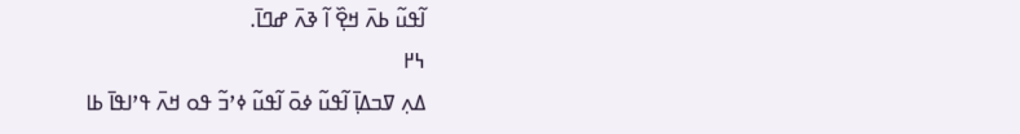ߊ߬ߟߎ߬ ߕߍ߫ ߞߐ߲߰ ߊ߬ ߢߍ߫ ߝߣߊ߫.
߆߂
ߡߍ߲ ߜߏߡߊ߲߫ ߊ߬ߟߎ߬ ߦߋ߫ ߊ߬ߟߎ߬ ߦߴߏ߬ ߟߋ ߞߍ߫ ߟߴߊߟߊ߫ ߕߊ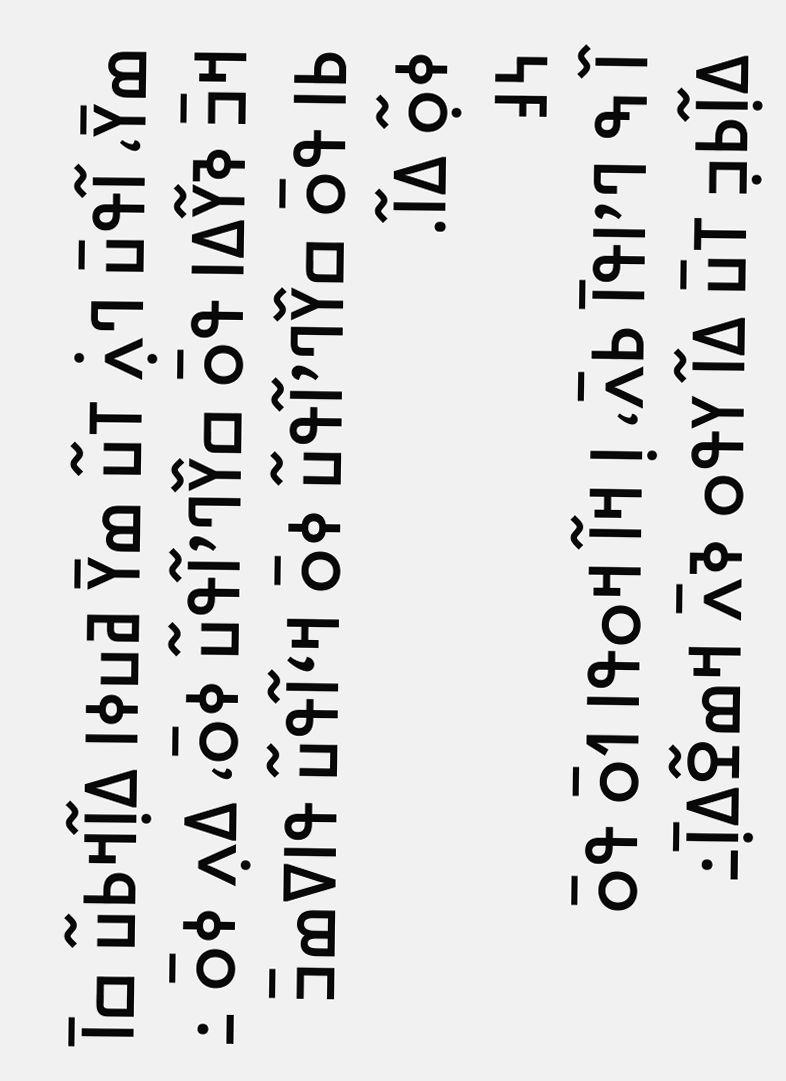ߘߌ߫، ߊ߬ߟߎ߫ ߣߍ߲߭ ߠߎ߬ ߘߌ߫ ߥߎߦߊ ߡߊ߲߬ߞߕߎ߬ ߛߊ߫ ߞߏ߫ ߢߌ߬ߡߊ ߟߋ߫ ߛߌ߰ߣߴߊ߬ߟߎ߬ ߦߋ߫، ߡߍ߲ ߦߋ߫ ߸ ߕߊ ߟߋ߫ ߛߌ߰ߣߴߊ߬ߟߎ߬ ߦߋ߫ ߞߵߊ߬ߟߎ߬ ߟߊߜߘߏ߫ ߦߋ߲߬ ߡߊ߬.
߆߃
ߊ߰ ߒ ߣߴߊߟߊ߫ ߕߍ߫، ߊ߲ ߞߊ߬ ߞߋߟߊ ߗߋ߫ ߟߋ߫ ߡߊ߲߬ߕߏ߲ ߠߎ߫ ߡߊ߬ ߌߟߋ ߢߍ߫ ߞߘߐ߬ߡߊ߲߫߸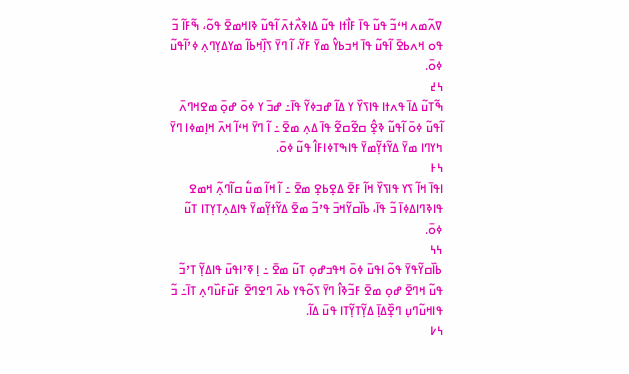ߜߍ߬ߘߍ ߞߵߏ߬ ߟߎ߬ ߟߊ߫ ߓߊ߯ߙߊ ߟߎ߬ ߡߊߢߍ߯ߙߍ߫ ߊ߬ߟߎ߬ ߢߊߞߘߐ߫ ߟߋ߬، ߒ߬ߓߊ߬ ߏ߬ ߟߋ ߞߍߕߐ߫ ߊ߬ߟߎ߬ ߟߊ߫ ߞߏߕߌ߮ ߘߌ߫ ߓߌ߬، ߊ߬ ߣߌ߫ ߖߊ߲߰ߞߕߊ߬ ߘߌߡߌ߲ߣߍ߲ ߦߴߊ߬ߟߎ߬ ߦߋ߫.
߆߄
ߒ߬ߠߎ߬ ߡߊ߫ ߟߍߙߊ ߟߊߖߌ߰ ߌ ߡߊ߬ ߝߏߦߌ߬ ߟߊ߫߸ ߝߏ߫ ߌ ߦߋ߫ ߝߋ߲߫ ߘߐߞߣߍ߫ ߊ߬ߟߎ߬ ߦߋ߫ ߊ߬ߟߎ߬ ߢߐ߲߮ ߛߐ߬ߛߐ߬ ߟߊ߫ ߡߍ߲ ߘߐ߫ ߸ ߊ߬ ߣߌ߫ ߞߵߊ߬ ߞߍ߫ ߞߊ߲ߘߦߊ ߣߌ߫ ߤߌߣߊ ߘߌ߫ ߡߌ߬ߙߌ߲߬ߘߌ߫ ߟߊߒߠߦߊߓߊ߮ ߟߎ߬ ߦߋ߫.
߆߅
ߊߟߊ߫ ߞߊ߬ ߖߌ ߟߊߖߌ߰ ߞߊ߬ ߓߐ߫ ߡߐ߲ߕߐ߲ ߘߐ߫ ߸ ߊ߬ ߞߊ߬ ߘߎ߱ ߛߊ߬ߣߍ߲߬ ߞߘߐ ߟߊߢߣߊߡߦߊ߫ ߏ߬ ߟߊ߫، ߕߊ߰ߛߌ߬ߞߏ߫ ߟߴߏ߬ ߘߐ߫ ߡߌ߬ߙߌ߲߬ߘߌ߫ ߟߊߡߍ߲ߠߌ߲ߠߊ ߠߎ߬ ߦߋ߫.
߆߆
ߕߊ߰ߛߌ߬ߟߌ߫ ߟߋ߬ ߊߟߎ߫ ߦߋ߫ ߞߟߏߝߋ߲ ߠߎ߬ ߘߐ߫ ߸ ߊ߲ ߧߴߊߟߎ߫ ߟߊߡߌ߲߬ ߠߴߏ߬ ߟߎ߬ ߞߣߐ߫ ߝߋ߲ ߘߐ߫ ߓߏ߬ߢߊ߮ ߣߌ߫ ߖߋ߬ߟߌ ߕߍ߫ ߣߐߣߐ߫ ߓߎ߰ߓߎ߰ߣߍ߲ ߠߊ߫߸ ߏ߬ ߟߊߞߎ߬ߣߎ߲ ߣߐ߲߰ߡߊ߲߫ ߡߌ߲߬ߠߌ߲߬ߠߊ ߟߎ߫ ߡߊ߬.
߆߇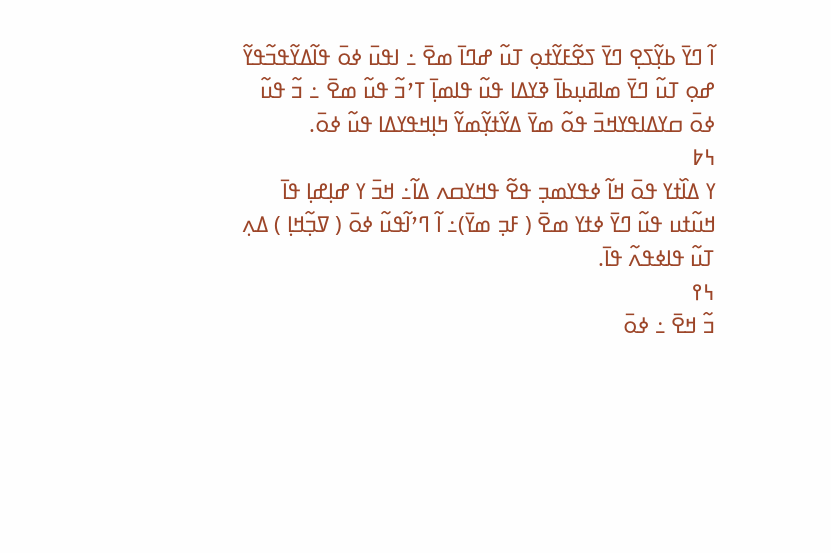ߊ߬ ߣߌ߫ ߕߌ߲߬ߖߐ߲ ߣߌ߫ ߖߐ߬ߓߌ߬ߙߋ߲ ߠߎ߬ ߝߣߊ߫ ߘߐ߫ ߸ ߊߟߎ߫ ߦߋ߫ ߟߊ߬ߡߌ߬ߟߏ߬ߟߌ߬ ߝߋ߲ ߠߎ߬ ߣߌ߫ ߘߊߥߎ߲ߕߊ߫ ߢߌߡߊ ߟߎ߬ ߟߊߘߊ߲߫ ߠߴߏ߬ ߟߎ߬ ߘߐ߫ ߸ ߏ߬ ߟߎ߬ ߦߋ߫ ߛߌߡߊߟߌߞߏ߫ ߟߋ߬ ߘߌ߫ ߡߌ߬ߙߌ߲߬ߘߌ߬ ߤߊ߲ߞߟߌߡߊ ߟߎ߬ ߦߋ߫.
߆߈
ߌ ߡߊ߰ߙߌ ߟߋ߫ ߞߊ߬ ߦߟߌߘߏ߲ ߟߐ߬ ߟߞߌߛߍ ߡߊ߬߸ ߞߏ߫ ߌ ߝߊ߲ߝߊ߲ ߟߊ߫ ߞߎ߬ߙߎ ߟߎ߬ ߣߌ߫ ߦߙߌ ߘߐ߫ ( ߓߏ߲ ߘߌ߫)߸ ߊ߬ ߣߴߊ߬ߟߎ߬ ߦߋ߫ ( ߜߏ߲߬ߞߊ߲ ) ߡߍ߲ ߠߎ߬ ߟߊߦߟߍ߬ ߟߊ߫.
߆߉
ߏ߬ ߞߐ߫ ߸ ߦߋ߫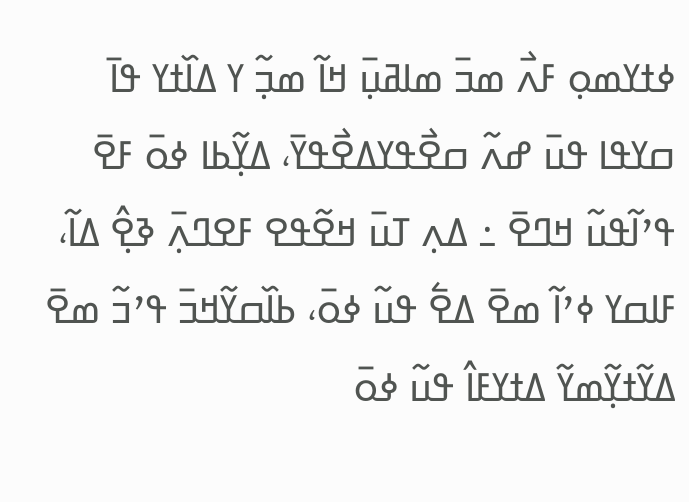ߦߙߌߘߋ߲ ߓߍ߯ ߘߏ߫ ߘߊߥߎ߲߫ ߞߊ߬ ߘߏ߲߬ ߌ ߡߊ߰ߙߌ ߟߊ߫ ߛߌߟߊ ߟߎ߫ ߝߍ߬ ߛߐ߯ߟߌߡߐ߯ߟߌ߫، ߡߌ߲߬ߕߊ ߦߋ߫ ߓߐ߫ ߟߴߊ߬ߟߎ߬ ߞߣߐ߫ ߸ ߡߍ߲ ߠߎ߫ ߞߐ߬ߟߐ ߓߐߣߍ߲߫ ߢߐ߲߮ ߡߊ߬، ߓߊߛߌ ߦߴߊ߬ ߘߐ߫ ߡߐ߱ ߟߎ߬ ߦߋ߫، ߕߊ߰ߛߌ߬ߞߏ߫ ߟߴߏ߬ ߘߐ߫ ߡߌ߬ߙߌ߲߬ߘߌ߬ ߡߙߌߓߊ߮ ߟߎ߬ ߦߋ߫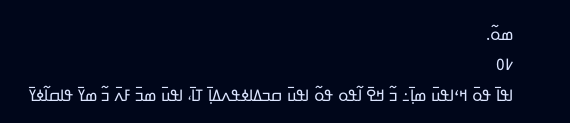ߘߋ߬.
߇߀
ߊߟߊ߫ ߟߋ߫ ߞߵߊߟߎ߫ ߘߊ߲߫߸ ߏ߬ ߞߐ߫ ߊ߬ߟߋ ߟߋ߬ ߊߟߎ߫ ߛߏߡߊߦߟߍߡߊ߲߫ ߠߊ߫، ߊߟߎ߫ ߘߏ߫ ߓߍ߫ ߏ߬ ߘߌ߫ ߟߊߛߊ߬ߦߌ߫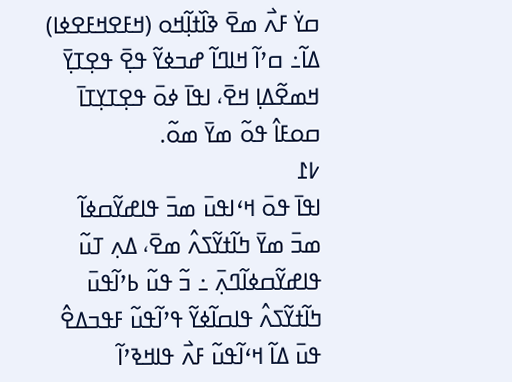ߛߌ߭ ߓߍ߯ ߘߐ߫ ߢߊ߰ߙߊ߲߬ߞߋ (ߞߓߐߞߓߐߦߊ) ߡߊ߬߸ ߛߴߊ߬ ߞߊߣߊ߬ ߝߏߦߌ߬ ߟߐ߲߫ ߟߐ߲ߠߌ߲߫ ߞߘߐ߬ߡߊ߲ ߞߐ߫، ߊߟߊ߫ ߦߋ߫ ߟߐ߲ߠߌ߲ߠߊ߫ ߛߋߓߊ߮ ߟߋ߬ ߘߌ߫ ߘߋ߬.
߇߁
ߊߟߊ߫ ߟߋ߫ ߞߵߊߟߎ߫ ߘߏ߫ ߟߊߝߌ߬ߛߦߊ߬ ߘߏ߫ ߘߌ߫ ߤߊ߬ߙߌ߬ߖߍ߮ ߘߐ߫، ߡߍ߲ ߠߎ߬ ߟߊߝߌ߬ߛߦߊ߬ߣߍ߲߫ ߸ ߏ߬ ߟߎ߬ ߕߴߊ߬ߟߎ߫ ߤߊ߬ߙߌ߬ߖߍ߮ ߟߊߛߊ߬ߦߌ߬ ߟߴߊ߬ߟߎ߬ ߓߟߏߡߐ߮ ߟߎ߫ ߡߊ߬ ߞߵߊ߬ߟߎ߬ ߓߍ߯ ߟߊߞߢߴߊ߬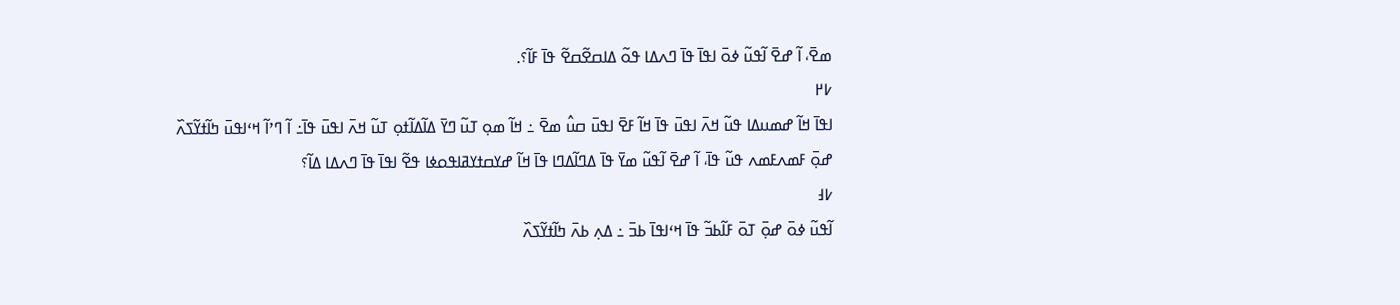ߘߐ߫، ߊ߬ ߝߐ߫ ߊ߬ߟߎ߬ ߦߋ߫ ߊߟߊ߫ ߟߊ߫ ߣߍߡߊ ߟߋ߬ ߡߊߛߐ߬ߛߐ߬ ߟߊ߫ ߓߊ߬؟.
߇߂
ߊߟߊ߫ ߞߊ߬ ߝߘߎߡߊ ߟߎ߬ ߞߍ߫ ߊߟߎ߫ ߟߊ߫ ߞߊ߬ ߓߐ߫ ߊߟߎ߫ ߛߎ߮ ߘߐ߫ ߸ ߞߊ߬ ߘߋ߲ ߠߎ߬ ߣߌ߫ ߡߊ߬ߡߊ߬ߙߋ߲ ߠߎ߬ ߞߍ߫ ߊߟߎ߫ ߟߊ߫߸ ߊ߬ ߣߴߊ߬ ߞߵߊߟߎ߫ ߤߊ߬ߙߌ߬ߖߍ߰ ߝߋ߲߫ ߓߘߍߓߘߍ ߟߎ߬ ߟߊ߫، ߊ߬ ߝߐ߫ ߊ߬ߟߎ߬ ߘߌ߫ ߟߊ߫ ߡߣߊ߬ߡߣߊ ߟߊ߫ ߞߊ߬ ߝߌߛߙߌߥߊߟߋߦߊ ߟߐ߬ ߊߟߊ߫ ߟߊ߫ ߣߍߡߊ ߡߊ߬؟
߇߃
ߊ߬ߟߎ߬ ߦߋ߫ ߝߋ߲߫ ߠߋ߫ ߓߊ߬ߕߏ߬ ߟߊ߫ ߞߵߊߟߊ߫ ߕߏ߫ ߸ ߡߍ߲ ߕߍ߫ ߤߊ߬ߙߌ߬ߖߍ߰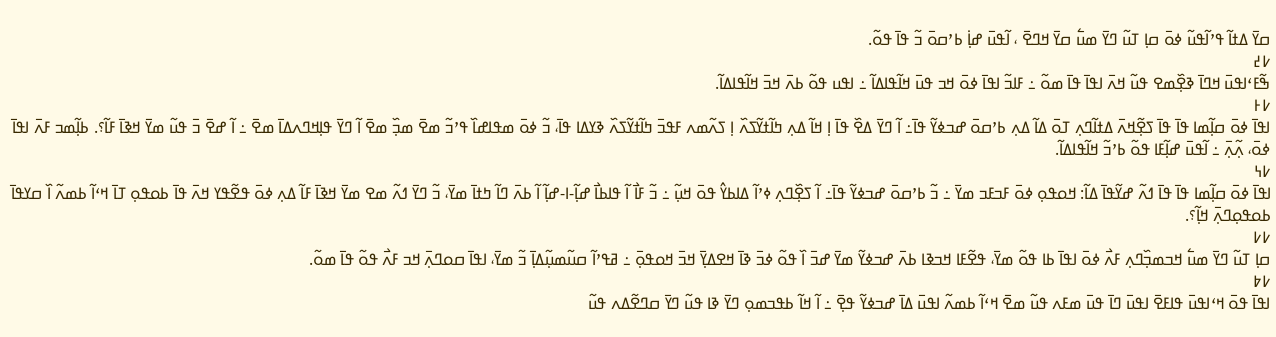ߛߌ߫ ߡߙߊ߬ ߟߴߊ߬ߟߎ߬ ߦߋ߫ ߛߊ߲ ߠߎ߬ ߣߌ߫ ߘߎ߱ ߛߌ߫ ߞߣߐ߫ ، ߊ߬ߟߎ߫ ߝߊ߲߭ ߕߴߛߋ߫ ߏ߬ ߟߊ߫ ߟߋ߬.
߇߄
ߒ߬ߓߵߊߟߎ߫ ߞߣߊ߫ ߢߐ߲߰ߘߐ ߟߎ߬ ߞߍ߫ ߊߟߊ߫ ߟߊ߫ ߘߋ߬ ߸ ߓߊߏ߬ ߊߟߊ߫ ߦߋ߫ ߞߏ ߟߎ߫ ߞߊ߬ߟߊߡߊ߬ ߸ ߊߟߎ ߟߋ߬ ߕߍ߫ ߞߏ߫ ߞߊ߬ߟߊߡߊ߬.
߇߅
ߊߟߊ߫ ߦߋ߫ ߛߊ߲߬ߘߊ ߟߊ߫ ߟߊ߫ ߖߐ߲߬ߞߍ߫ ߡߙߊ߬ߣߍ߲ ߠߋ߫ ߡߊ߬ ߡߍ߲ ߕߴߛߋ߫ ߝߏߦߌ߬ ߟߊ߫߸ ߊ߬ ߣߌ߫ ߡߐ߰ ߟߊ߫ ߊ߲ ߞߊ߬ ߡߍ߲ ߤߊ߬ߙߌ߬ߖߍ߰ ߊ߲ ߖߍ߬ߘߍ ߓߟߏ߫ ߤߊ߬ߙߌ߬ߖߍ߰ ߢߌߡߊ ߟߊ߫، ߏ߬ ߦߋ߫ ߘߟߊߝߊ߰ ߟߴߏ߬ ߘߐ߫ ߘߏ߲߰ ߘߐ߫ ߊ߬ ߣߌ߫ ߟߊ߲ߞߣߍߡߊ߫ ߘߐ߫ ߸ ߊ߬ ߝߐ߫ ߏ߫ ߟߎ߬ ߘߌ߫ ߞߢߊ߫ ߓߊ߬؟. ߕߊ߲߬ߘߏ ߓߍ߫ ߊߟߊ߫ ߦߋ߫، ߍ߲߬ߍ߲߫ ߸ ߊ߬ߟߎ߫ ߝߊ߲߬ߓߊ ߟߋ߬ ߕߴߏ߬ ߞߊ߬ߟߊߡߊ߬.
߇߆
ߊߟߊ߫ ߦߋ߫ ߛߊ߲߬ߘߊ ߟߊ߫ ߟߊ߫ ߗߍ߬ ߝߌ߬ߟߊ߫ ߡߊ߬: ߞߋߟߋ߲ ߦߋ߫ ߓߏߓߏ ߘߌ߫ ߸ ߏ߬ ߕߴߛߋ߫ ߝߏߦߌ߬ ߟߊ߫߸ ߊ߬ ߖߐ߲߰ߣߍ߲ ߦߴߊ߬ ߡߊߕߌ߮ ߟߋ߫ ߞߎ߲߬ ߸ ߏ߬ ߓߊ߯ ߊ߬ ߟߊߕߊ߯ ߝߊ߲߬-ߊ-ߝߊ߲߬ ߊ߬ ߕߍ߫ ߣߊ߬ ߤߙߊ߫ ߘߌ߫، ߏ߬ ߣߌ߫ ߗߍ߬ ߘߐ ߘߌ߫ ߞߢߊ߫ ߓߊ߬ ߡߍ߲ ߦߋ߫ ߟߐ߬ߟߌ ߞߍ߫ ߟߊ߫ ߕߋߟߋ߲ ߠߊ߫ ߞߵߊ߬ ߕߘߍ߬ ߊ߰ ߛߌߟߊ߫ ߕߋߟߋ߲ߣߍ߲߫ ߞߊ߲߬؟.
߇߇
ߛߊ߲ ߠߎ߬ ߣߌ߫ ߘߎ߱ ߞߏߘߏ߲߰ߣߍ߲ ߓߍ߯ ߦߋ߫ ߊߟߊ߫ ߕߊ ߟߋ߬ ߘߌ߫، ߟߐ߬ߓߊ ߞߏߢߊ ߕߍ߫ ߝߏߦߌ߬ ߘߌ߫ ߝߏ߫ ߊ߰ ߟߋ߬ ߦߏ߫ ߢߊ߫ ߞߐߡߌ߲߫ ߞߏ߫ ߞߋߟߋ߲߫ ߸ ߥߟߴߊ߬ ߛߎ߬ߘߎ߲߬ߡߊ߲߫ ߏ߬ ߘߌ߫، ߊߟߊ߫ ߛߋߣߍ߲߫ ߞߏ ߓߍ߯ ߟߋ߬ ߟߊ߫ ߘߋ߬.
߇߈
ߊߟߊ߫ ߟߋ߫ ߞߵߊߟߎ߫ ߟߊߓߐ߫ ߊߟߎ߫ ߣߊ߫ ߟߎ߫ ߘߓߍ ߟߎ߬ ߘߐ߫ ߞߵߊ߬ ߕߘߍ߬ ߊߟߎ߫ ߡߊ߫ ߝߏߦߌ߬ ߟߐ߲߫ ߸ ߊ߬ ߞߊ߬ ߕߟߏߘߋ߲ ߣߌ߫ ߢߊ ߟߎ߬ ߣߌ߫ ߛߣߐ߬ߡߍ ߟߎ߬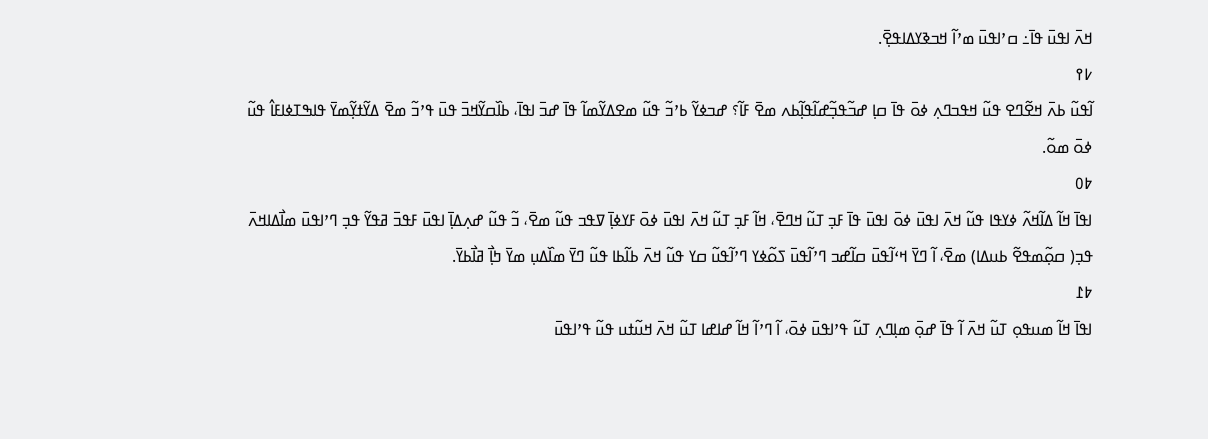ߞߍ߫ ߊߟߎ߫ ߟߊ߫߸ ߛߴߊߟߎ߫ ߘߴߊ߬ ߞߏߢߌߡߊߟߐ߲߫.
߇߉
ߊ߬ߟߎ߬ ߕߍ߫ ߞߐ߬ߣߐ ߟߎ߬ ߞߟߏߣߍ߲ ߦߋ߫ ߟߊ߫ ߛߊ߲ ߝߏ߬ߟߏ߲߬ߝߊ߬ߟߊ߲߬ߕߍ ߘߐ߫ ߓߊ߬؟ ߝߏߦߌ߬ ߕߴߏ߬ ߟߎ߬ ߘߐߡߌ߬ߘߊ߬ ߟߊ߫ ߝߏ߫ ߊߟߊ߫، ߕߊ߰ߛߌ߬ߞߏ߫ ߟߎ߫ ߟߴߏ߬ ߘߐ߫ ߡߌ߬ߙߌ߲߬ߘߌ߫ ߟߊߒߠߦߊߓߊ߮ ߟߎ߬ ߦߋ߫ ߘߋ߬.
߈߀
ߊߟߊ߫ ߞߊ߬ ߡߊ߬ߞߍ߬ ߦߌߟߊ ߟߎ߬ ߞߍ߫ ߊߟߎ߫ ߦߋ߫ ߊߟߎ߫ ߟߊ߫ ߓߏ߲ ߠߎ߬ ߞߣߐ߫، ߞߊ߬ ߓߏ߲ ߠߎ߬ ߞߍ߫ ߊߟߎ߫ ߦߋ߫ ߓߌߦߊ߲߫ ߜߟߏ ߟߎ߬ ߘߐ߫، ߏ߬ ߟߎ߬ ߝߍ߲ߡߊ߲߫ ߊߟߎ߫ ߓߟߏ߫ ߥߟߌ߬ ߟߏ߲ ߣߴߊߟߎ߫ ߘߊ߯ߡߊߞߍ߫ ߟߏ߲( ߛߋ߲߬ߘߟߐ߬ ߕߎߡߊ) ߘߐ߫، ߊ߬ ߣߌ߫ ߞߵߊ߬ߟߎ߫ ߛߊ߬ߝߏ ߣߴߊ߬ߟߎ߫ ߖߋ߬ߦߌ ߣߴߊ߬ߟߎ߬ ߛߌ ߟߎ߬ ߞߍ߫ ߕߊ߬ߕߊ ߟߎ߬ ߣߌ߫ ߘߊ߰ߡߎ߲ ߘߌ߫ ߤߊ߲߯ ߥߊ߯ߕߌ߫.
߈߁
ߊߟߊ߫ ߞߊ߬ ߘߎߟߋ߲ ߠߎ߬ ߞߍ߫ ߊ߬ ߟߊ߫ ߝߋ߲߫ ߘߊ߲ߣߍ߲ ߠߎ߬ ߟߴߊߟߎ߫ ߦߋ߫، ߊ߬ ߣߴߊ߬ ߞߊ߬ ߝߊߝߊ ߠߎ߬ ߞߍ߫ ߞߎ߬ߙߎ ߟߎ߬ ߟߴߊߟߎ߫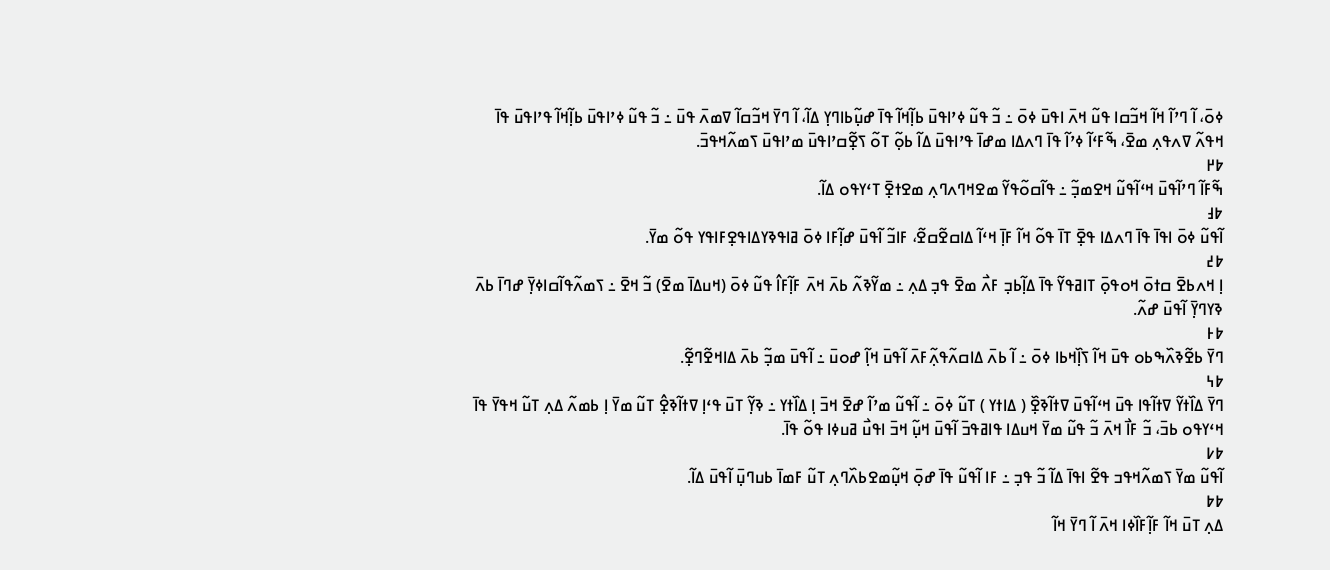ߦߋ߫، ߊ߬ ߣߴߊ߬ ߞߊ߬ ߞߏ߬ߛߊ ߟߎ߬ ߞߍ߫ ߊߟߎ߫ ߦߋ߫ ߸ ߏ߬ ߟߎ߬ ߦߴߊߟߎ߫ ߕߊ߲߬ߞߊ߬ ߟߊ߫ ߝߎ߲߬ߕߊߣߌ߲ ߡߊ߬، ߊ߬ ߣߌ߫ ߞߏ߬ߛߊ߬ ߜߘߍ߫ ߟߎ߫ ߸ ߏ߬ ߟߎ߬ ߦߴߊߟߎ߫ ߕߊ߲߬ߞߊ߬ ߟߴߊߟߎ߫ ߟߊ߫ ߞߟߍ߬ ߜߍߟߍ߲ ߘߐ߫، ߒ߬ߓߵߊ߬ ߦߴߊ߬ ߟߊ߫ ߣߍߡߊ ߘߝߊ߫ ߟߴߊߟߎ߫ ߡߊ߬ ߕߋ߲߬ ߠߋ߬ ߖߐ߲߬ߛߴߊߟߎ߫ ߘߴߊߟߎ߫ ߖߘߍ߬ߞߟߏ߫.
߈߂
ߒ߬ߓߊ߬ ߣߴߊ߬ߟߎ߫ ߞߵߊ߬ߟߎ߬ ߞߐߘߏ߲߬ ߸ ߟߊ߬ߛߋ߬ߟߌ߬ ߘߐߞߣߍߣߍ߲ ߘߐߙߐ߲߫ ߠߵߌߟߋ ߡߊ߬.
߈߃
ߊ߬ߟߎ߬ ߦߋ߫ ߊߟߊ߫ ߟߊ߫ ߣߍߡߊ ߟߐ߲߫ ߠߊ߫ ߟߋ߬ ߞߊ߬ ߓߊ߲߫ ߞߵߊ߬ ߡߊߛߐ߬ߛߐ߬، ߓߊߏ߬ ߊ߬ߟߎ߫ ߝߊ߲߬ߓߊ ߦߋ߫ ߥߊߟߢߌߡߊߟߐ߲ߓߊߟߌ ߟߋ߬ ߘߌ߫.
߈߄
ߊ߲ ߞߍߕߐ߫ ߛߙߋ߫ ߞߋߟߋ߲߫ ߠߊߥߟߌ߬ ߟߊ߫ ߡߊ߲߬ߕߏ߲ ߓߍ߯ ߘߐ߫ ߟߏ߲ ߡߍ߲ ߸ ߘߌ߬ߢߍ߬ ߕߍ߫ ߞߍ߫ ߓߊ߲߬ߓߊ߮ ߟߎ߬ ߦߋ߫ (ߞߎߡߊ߫ ߘߐ߫) ߏ߬ ߞߐ߫ ߸ ߖߘߍ߬ߟߊ߬ߛߊߦߌ߲߫ ߝߣߊ߫ ߕߍ߫ ߢߌߣߌ߲߫ ߊ߬ߟߎ߫ ߝߍ߬.
߈߅
ߣߌ߫ ߕߐ߬ߢߍ߰ߒߕߋ ߟߎ߫ ߞߊ߬ ߖߊ߲߰ߞߕߊ ߦߋ߫ ߸ ߊ߬ ߕߍ߫ ߡߊߛߍ߬ߟߍ߲߬ߓߍ߫ ߊ߬ߟߎ߫ ߞߊ߲߬ ߝߋߎ߫ ߸ ߊ߬ߟߎ߫ ߘߏ߲߬ ߕߍ߫ ߡߊߞߐ߬ߣߐ߲߬.
߈߆
ߣߌ߫ ߡߊ߰ߙߌ߬ ߜߙߊ߬ߟߊ ߟߎ߫ ߞߵߊ߬ߟߎ߫ ߜߙߊ߬ߢߐ߲߰ ( ߡߊߙߌ ) ߠߎ߬ ߦߋ߫ ߸ ߊ߬ߟߎ߬ ߘߴߊ߬ ߝߐ߫ ߞߏ߫ ߊ߲ ߡߊ߰ߙߌ ߸ ߢߌ߲߬ ߠߎ߫ ߟߵߊ߲ ߜߙߊ߬ߢߐ߲߮ ߠߎ߬ ߘߌ߫ ߊ߲ ߕߘߍ߬ ߡߍ߲ ߠߎ߬ ߞߟߌ߫ ߟߊ߫ ߞߵߌߟߋ ߕߏ߫، ߏ߬ ߓߊ߯ ߞߍ߫ ߏ߬ ߟߎ߬ ߘߌ߫ ߞߎߡߊ ߟߊߥߟߏ߫ ߊ߬ߟߎ߫ ߞߎ߲߬ ߞߏ߫ ߊߟߎ߯ ߥߎߦߊ ߟߋ߬ ߟߊ߫.
߈߇
ߊ߬ߟߎ߬ ߘߌ߫ ߖߘߍ߬ߞߟߏ ߟߐ߬ ߊߟߊ߫ ߡߊ߬ ߏ߬ ߟߏ߲ ߸ ߓߊ ߊ߬ߟߎ߬ ߟߊ߫ ߝߋ߲߫ ߞߎ߲߬ߘߐߕߍ߰ߣߍ߲ ߠߎ߬ ߓߘߊ߫ ߕߎߣߎ߲߫ ߊ߬ߟߎ߫ ߡߊ߬.
߈߈
ߡߍ߲ ߠߎ߫ ߞߊ߬ ߓߊ߲߬ߓߊ߰ߦߊ ߞߍ߫ ߊ߬ ߣߌ߫ ߞߊ߬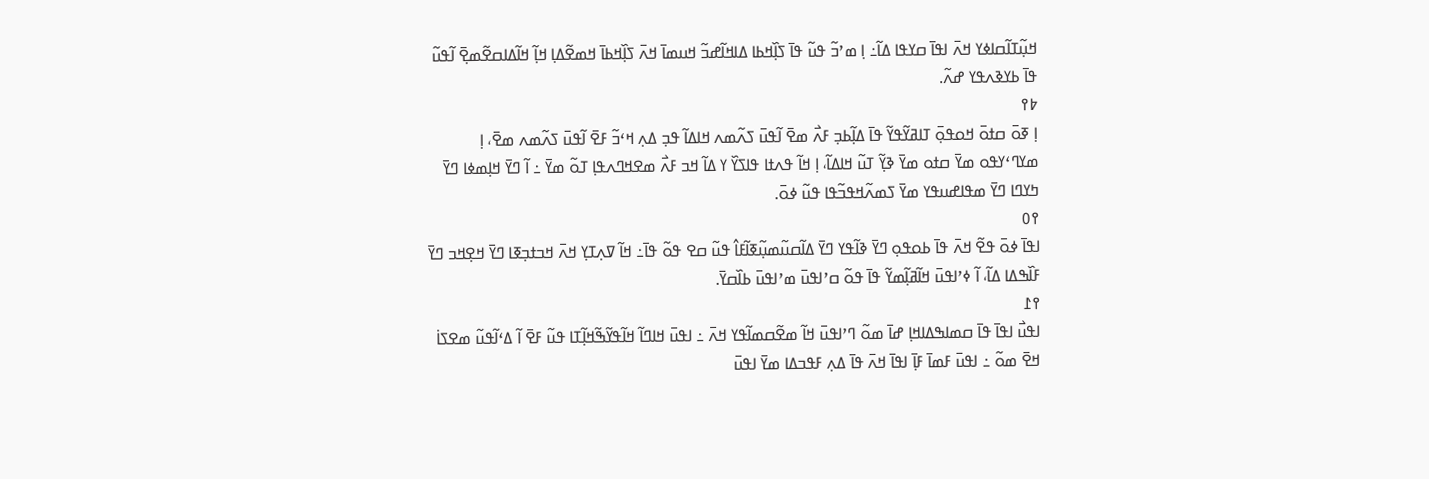ߞߎ߲߬ߠߊ߬ߛߊߦߌ ߞߍ߫ ߊߟߊ߫ ߛߌߟߊ ߡߊ߬߸ ߊ߲ ߘߴߏ߬ ߟߎ߬ ߟߊ߫ ߖߊ߲߰ߞߕߊ ߡߊߞߊ߬ߝߏ߬ ߞߎߘߊ߫ ߞߍ߫ ߖߊ߲߰ߞߕߊ߫ ߞߘߐ߬ߡߊ߲ ߞߊ߲߬ ߞߊ߬ߡߊߛߐ߬ߘߐ߲߫ ߊ߬ߟߎ߬ ߟߊ߫ ߕߌߢߍߟߌ ߝߍ߬.
߈߉
ߊ߲ ߧߋ߫ ߛߙߋ߫ ߞߋߟߋ߲߫ ߠߊߥߌ߬ߟߌ߬ ߟߊ߫ ߡߊ߲߬ߕߏ߲ ߓߍ߯ ߘߐ߫ ߊ߬ߟߎ߫ ߖߍ߬ߘߍ ߞߊߡߊ߬ ߟߏ߲ ߡߍ߲ ߞߵߏ߬ ߓߐ߫ ߊ߬ߟߎ߫ ߖߍ߬ߘߍ ߘߐ߫، ߊ߲ ߘߌߣߵߌߟߋ ߘߌ߫ ߛߙߋ ߘߌ߫ ߢߌ߲߬ ߠߎ߬ ߞߊߡߊ߬، ߊ߲ ߞߊ߬ ߟߍߙߊ ߟߊߖߌ߰ ߌ ߡߊ߬ ߞߏ ߓߍ߯ ߘߐߞߣߍߟߊ߲ ߠߋ߬ ߘߌ߫ ߸ ߊ߬ ߣߌ߫ ߞߊ߲ߘߦߊ ߣߌ߫ ߤߌߣߊ ߣߌ߫ ߘߟߊߝߎߟߌ ߘߌ߫ ߖߘߍ߬ߞߟߏ߬ߟߊ ߟߎ߬ ߦߋ߫.
߉߀
ߊߟߊ߫ ߦߋ߫ ߟߐ߬ ߞߍ߫ ߟߊ߫ ߕߋߟߋ߲ ߣߌ߫ ߢߊ߬ߟߌ ߣߌ߫ ߡߊ߬ߛߎ߬ߘߎ߲߬ߧߊ߬ߓߊ߮ ߟߎ߬ ߛߐ ߟߋ߬ ߟߊ߫߸ ߞߊ߬ ߜߍ߲ߠߌ߲ ߞߍ߫ ߞߏߙߏ߲ߧߊ ߣߌ߫ ߞߐ߲ߞߏ ߣߌ߫ ߓߊ߰ߒߡߊ ߡߊ߬، ߊ߬ ߦߴߊߟߎ߫ ߞߊ߬ߥߊ߲߬ߘߌ߬ ߟߊ߫ ߟߋ߬ ߛߴߊߟߎ߫ ߘߴߊߟߎ߫ ߕߊ߰ߛߌ߫.
߉߁
ߊߟߎ߯ ߊߟߊ߫ ߟߊ߫ ߛߘߊߒߡߊߞߊ߲ ߝߊ߫ ߘߋ߬ ߣߴߊߟߎ߫ ߞߊ߬ ߘߐ߬ߛߘߊ߬ߟߌ ߞߍ߫ ߸ ߊߟߎ߫ ߞߊߣߊ߬ ߞߊ߬ߟߌ߬ߒ߬ߞߊ߲߬ߠߊ ߟߎ߬ ߓߐ߫ ߊ߬ ߡߵߊ߬ߟߎ߬ ߘߐߖߊ߭ ߞߐ߫ ߘߋ߬ ߸ ߊߟߎ߫ ߓߘߊ߫ ߓߊ߲߫ ߊߟߊ߫ ߞߍ߫ ߟߊ߫ ߡߍ߲ ߓߟߏߡߊ ߘߌ߫ ߊߟߎ߫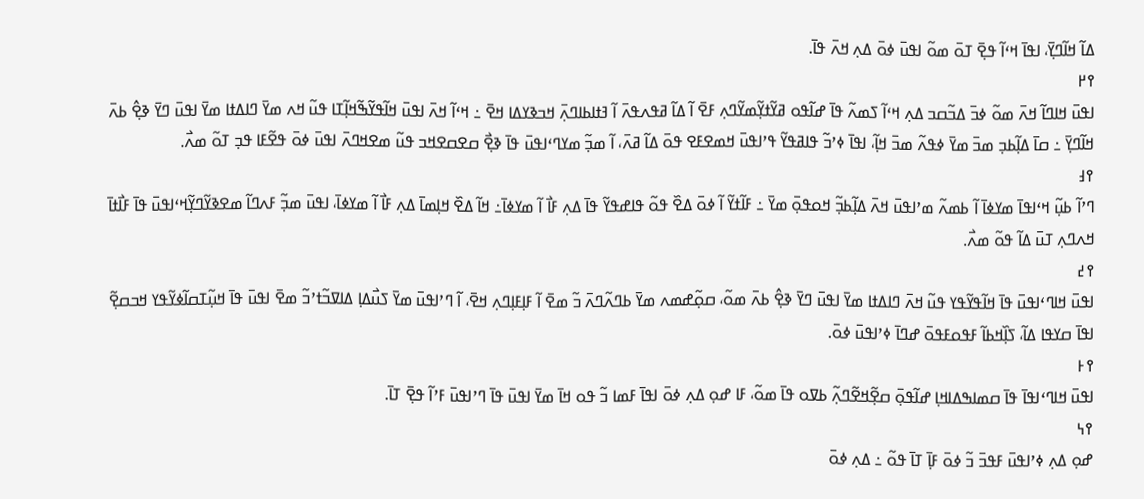ߡߊ߬ ߞߊ߬ߣߌ߲߫، ߊߟߊ߫ ߞߵߊ߬ ߟߐ߲߫ ߠߋ߫ ߘߋ߬ ߊߟߎ߫ ߦߋ߫ ߡߍ߲ ߞߍ߫ ߟߊ߫.
߉߂
ߊߟߎ߫ ߞߊߣߊ߬ ߞߍ߫ ߘߋ߬ ߦߏ߫ ߡߏ߬ߛߏ ߡߍ߲ ߞߵߊ߬ ߖߘߍ߬ ߟߊ߫ ߝߊ߬ߟߋ ߥߌ߬ߙߌ߲߬ߘߌ߬ߣߍ߲ ߓߐ߫ ߊ߬ ߡߊ߬ ߥߟߍߟߍ߫ ߊ߬ ߔߙߊߕߊߣߍ߲߫ ߞߏߢߌߡߊ ߞߐ߫ ߸ ߞߵߊ߬ ߞߍ߫ ߊߟߎ߫ ߞߊ߬ߟߌ߬ߒ߬ߞߊ߲߬ߠߊ ߟߎ߬ ߞߍ ߘߌ߫ ߣߊߡߙߊ ߘߌ߫ ߊߟߎ߫ ߣߌ߫ ߢߐ߲߮ ߕߍ߫ ߞߊ߬ߣߌ߲߫ ߸ ߛߊ߫ ߡߊ߲߬ߕߏ߲ ߘߏ߫ ߘߌ߫ ߦߟߍ߬ ߘߏ߫ ߞߊ߲߬، ߊߟߊ߫ ߦߴߏ߬ ߟߊߥߟߌ߬ ߟߴߊߟߎ߫ ߞߘߐߓߐ ߟߋ߫ ߡߊ߬ ߥߍ߫، ߊ߬ ߘߏ߲߬ ߘߌߣߵߊߟߎ߫ ߟߊ߫ ߢߐ߲߯ ߛߐߛߐߞߏ ߟߎ߬ ߘߐߞߣߍ߫ ߊߟߎ߫ ߦߋ߫ ߟߐ߬ߓߊ ߟߏ߲ ߠߋ߬ ߘߍ߯.
߉߃
ߣߴߊ߬ ߕߎ߲߬ ߞߵߊߟߊ߫ ߘߌߦߊ߫ ߊ߬ ߕߘߍ߬ ߘߴߊߟߎ߫ ߞߍ߫ ߡߊ߲߬ߕߏ߲߬ ߞߋߟߋ߲߫ ߘߌ߫ ߸ ߓߊ߬ߙߌ߬ ߊ߬ ߦߋ߫ ߡߐ߰ ߟߋ߬ ߟߊߝߟߌ߬ ߟߊ߫ ߡߍ߲ ߓߊ߯ ߊ߬ ߘߌߦߊ߫߸ ߞߊ߬ ߡߐ߰ ߞߊ߲ߘߊ߫ ߡߍ߲ ߓߊ߯ ߊ߬ ߘߌߦߊ߫، ߊߟߎ߫ ߘߏ߲߬ ߓߍߣߊ߬ ߘߐߢߌ߬ߣߌ߲߬ߞߵߊߟߎ߫ ߟߊ߫ ߓߊ߯ߙߊ߫ ߞߍߣߍ߲ ߠߎ߫ ߡߊ߬ ߟߋ߬ ߘߍ߯.
߉߄
ߊߟߎ߫ ߞߊߣߵߊߟߎ߫ ߟߊ߫ ߞߊ߬ߟߌ߬ߟߌ ߟߎ߬ ߞߍ߫ ߣߊߡߙߊ ߘߌ߫ ߊߟߎ߫ ߣߌ߫ ߢߐ߲߮ ߕߍ߫ ߘߋ߬، ߛߋ߲߬ߝߘߍ ߘߌ߫ ߕߣߍ߬ߣߍ߫ ߏ߬ ߘߐ߫ ߊ߬ ߓߊ߲ߓߊ߲ߣߍ߲ ߞߐ߫، ߊ߬ ߣߴߊߟߎ߫ ߘߌ߫ ߖߎ߯ߡߊ߲ ߡߊߜߏ߬ߙߴߏ߬ ߘߐ߫ ߊߟߎ߫ ߟߊ߫ ߞߎ߲߬ߠߛߊ߬ߦߌ߬ߟߌ ߞߏߛߐ߲߬ ߊߟߊ߫ ߛߌߟߊ ߡߊ߬، ߖߊ߲߰ߞߕߊ߬ ߓߟߋߓߟߋ߫ ߝߣߊ߫ ߦߴߊߟߎ߫ ߦߋ߫.
߉߅
ߊߟߎ߫ ߞߊߣߵߊߟߊ߫ ߟߊ߫ ߛߘߊߒߡߊߞߊ߲ ߝߊ߬ߟߋ߲߫ ߛߐ߲߬ߞߐ߬ߣߍ߲߬ ߕߜߋ ߟߊ߫ ߘߋ߬، ߓߊ ߝߋ߲ ߡߍ߲ ߦߋ߫ ߊߟߊ߫ ߓߘߊ ߏ߬ ߟߋ ߞߊ߫ ߘߌ߫ ߊߟߎ߫ ߟߊ߫ ߣߴߊߟߎ߫ ߓߴߊ߬ ߟߐ߲߫ ߠߊ߫.
߉߆
ߝߋ߲ ߡߍ߲ ߦߴߊߟߎ߫ ߓߟߏ߫ ߏ߬ ߦߋ߫ ߓߊ߲߫ ߠߊ߫ ߟߋ߬ ߸ ߡߍ߲ ߦߋ߫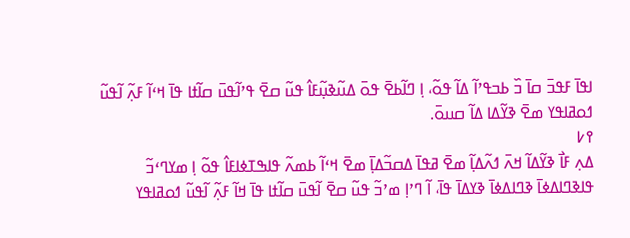ߊߟߊ߫ ߓߟߏ߫ ߛߊ߫ ߏ߰ ߕߏߟߴߊ߬ ߡߊ߬ ߟߋ߬، ߊ߲ ߣߊ߬ߕߐ߫ ߟߋ߫ ߡߎ߬ߢߎ߲߬ߓߊ߮ ߟߎ߬ ߛߐ߫ ߟߴߊ߬ߟߎ߫ ߛߊ߬ߙߊ ߟߊ߫ ߞߵߊ߬ ߓߍ߲߬ ߊ߬ߟߎ߬ ߗߋߥߊߟߌ ߘߐ߫ ߢߌ߬ߡߊ ߡߊ߬ ߛߎߋ߫.
߉߇
ߡߍ߲ ߓߊ߯ ߢߌ߬ߡߊ߬ ߞߍ߫ ߗߍ߬ߡߊ߲߬ ߘߐ߫ ߥߟߊ߫ ߡߛߏ߬ߡߊ߲߫ ߘߐ߫ ߞߵߊ߬ ߕߘߍ߬ ߟߊߒߠߦߊߓߊ߮ ߟߋ߬ ߊ߲ ߘߌߣߵߏ߬ ߟߊߢߣߊߡߦߊ߫ ߢߣߊߡߦߊ߫ ߢߌߡߊ߫ ߟߊ߫، ߊ߬ ߣߴߊ߲ ߘߴߏ߬ ߟߎ߬ ߛߐ߫ ߊ߬ߟߎ߫ ߛߊ߬ߙߊ ߟߊ߫ ߞߊ߬ ߓߍ߲߬ ߊ߬ߟߎ߬ ߗߋߥߊߟߌ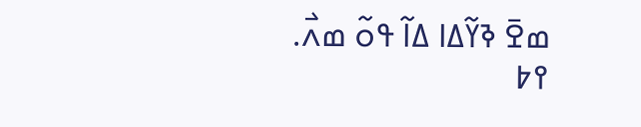ߘߐ߫ ߢߌ߬ߡߊ ߡߊ߬ ߟߋ߬ ߘߍ߯.
߉߈